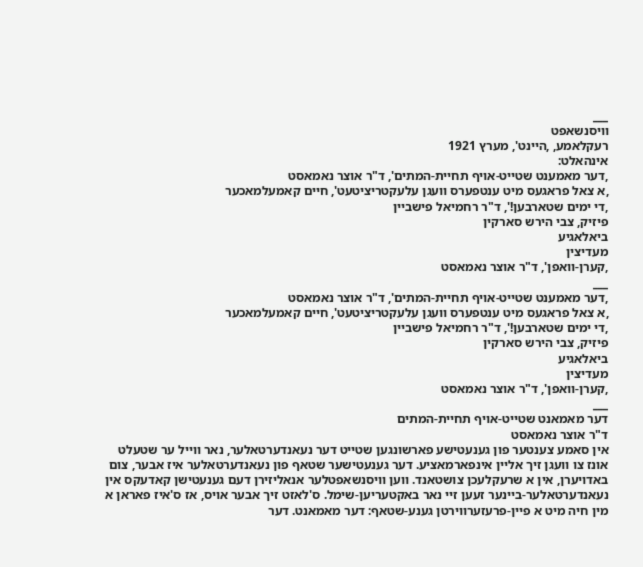___
וויסנשאפט
רעקלאמע, ,היינט', מערץ 1921
אינהאלט:
,דער מאמענט שטייט-אויף תחיית-המתים', ד"ר אוצר נאמאסט
,א צאל פראגעס מיט ענטפערס וועגן עלעקטריציטעט', חיים קאמעלמאכער
,די ימים שטארבען!', ד"ר רחמיאל פישביין
פיזיק, צבי הירש סארקין
ביאלאגיע
מעדיצין
,קערן-וואפן', ד"ר אוצר נאמאסט
___
,דער מאמענט שטייט-אויף תחיית-המתים', ד"ר אוצר נאמאסט
,א צאל פראגעס מיט ענטפערס וועגן עלעקטריציטעט', חיים קאמעלמאכער
,די ימים שטארבען!', ד"ר רחמיאל פישביין
פיזיק, צבי הירש סארקין
ביאלאגיע
מעדיצין
,קערן-וואפן', ד"ר אוצר נאמאסט
___
דער מאמאנט שטייט-אויף תחיית-המתים
ד"ר אוצר נאמאסט
אין סאמע צענטער פון גענעטישע פארשונגען שטייט דער נעאנדערטאלער, נאר ווייל ער שטעלט אונז צו וועגן זיך אליין אינפארמאציע. דער גענעטישער שטאף פון נעאנדערטאלער איז אבער, צום באדויערן, אין א שרעקלעכן צושטאנד. ווען וויסנשאפטלער אנאליזירן דעם גענעטישן קאדעקס אין נעאנדערטאלער-ביינער זעען זיי נאר באקטעריען-שימל. ס'לאזט זיך אבער אויס, אז ס'איז פאראן א מין חיה מיט א פיין-פרעזערווירטן גענע-שטאף: דער מאמאנט. דער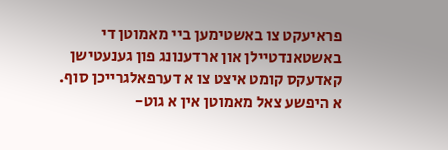פראיעקט צו באשטימען ביי מאמוטן די באשטאנדטיילן און ארדענונג פון גענעטישן קאדעקס קומט איצט צו א דערפאלגרייכן סוף.
א היפשע צאל מאמוטן אין א גוט-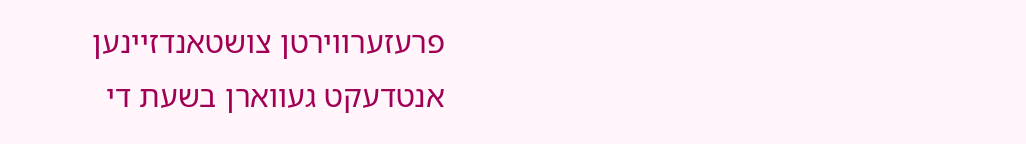פרעזערווירטן צושטאנדזיינען אנטדעקט געווארן בשעת די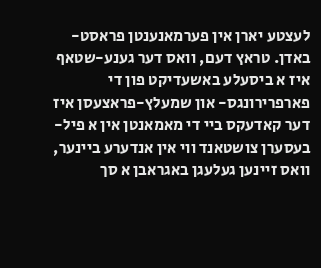לעצטע יארן אין פערמאנענטן פראסט-באדן. טראץ דעם, וואס דער גענע-שטאף איז א ביסעלע באשעדיקט פון די פארפרירונגס- און שמעלץ-פראצעסן איז דער קאדעקס ביי די מאמאנטן אין א פיל-בעסערן צושטאנד ווי אין אנדערע ביינער, וואס זיינען געלעגן באגראבן א סך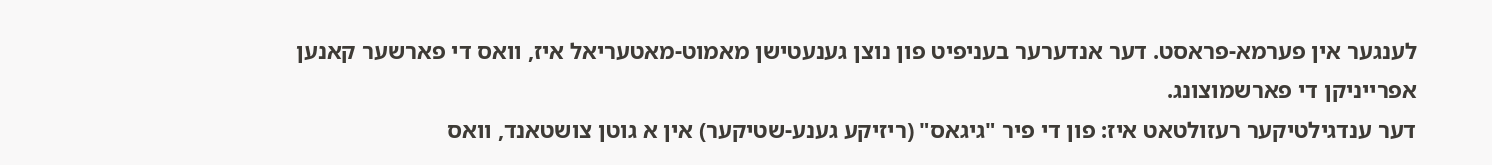לענגער אין פערמא-פראסט. דער אנדערער בעניפיט פון נוצן גענעטישן מאמוט-מאטעריאל איז, וואס די פארשער קאנען אפרייניקן די פארשמוצונג.
דער ענדגילטיקער רעזולטאט איז: פון די פיר "גיגאס" (ריזיקע גענע-שטיקער) אין א גוטן צושטאנד, וואס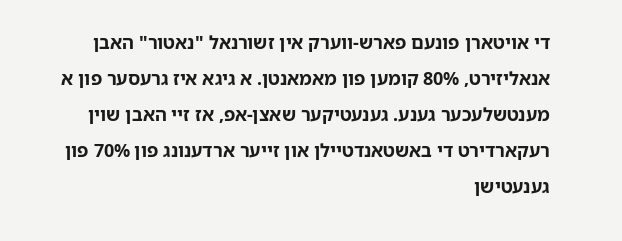די אויטארן פונעם פארש-ווערק אין זשורנאל "נאטור" האבן אנאליזירט, 80% קומען פון מאמאנטן. א גיגא איז גרעסער פון א מענטשלעכער גענע. גענעטיקער שאצן-אפ, אז זיי האבן שוין רעקארדירט די באשטאנדטיילן און זייער ארדענונג פון 70% פון גענעטישן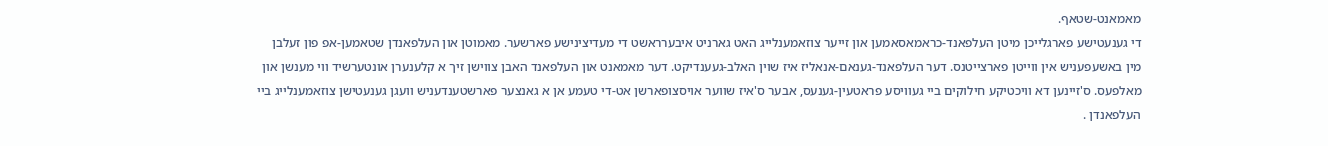מאמאנט-שטאף.
די גענעטישע פארגלייכן מיטן העלפאנד-כראמאסאמען און זייער צוזאמענלייג האט גארניט איבערראשט די מעדיצינישע פארשער. מאמוטן און העלפאנדן שטאמען-אפ פון זעלבן מין באשעפעניש אין ווייטן פארצייטנס. דער העלפאנד-גענאם-אנאליז איז שוין האלב-געענדיקט. דער מאמאנט און העלפאנד האבן צווישן זיך א קלענערן אונטערשיד ווי מענשן און מאלפעס. ס'זיינען דא וויכטיקע חילוקים ביי געוויסע פראטעין-גענעס, אבער ס'איז שווער אויסצופארשן אט-די טעמע אן א גאנצער פארשטענדעניש וועגן גענעטישן צוזאמענלייג ביי העלפאנדן .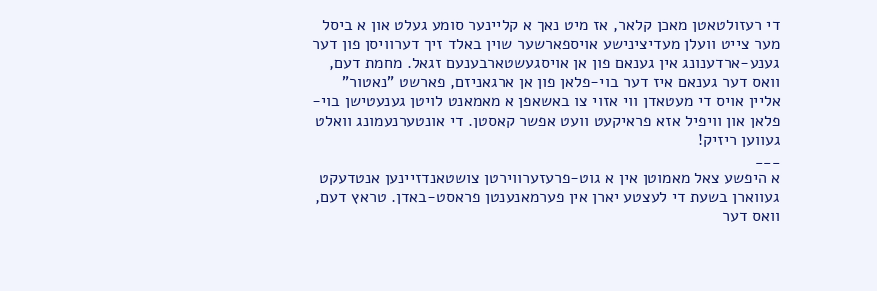די רעזולטאטן מאכן קלאר, אז מיט נאך א קליינער סומע געלט און א ביסל מער צייט וועלן מעדיצינישע אויספארשער שוין באלד זיך דערוויסן פון דער גענע-ארדענונג אין גענאם פון אן אויסגעשטארבענעם זגאל. מחמת דעם, וואס דער גענאם איז דער בוי-פלאן פון אן ארגאניזם, פארשט "נאטור" אליין אויס די מעטאדן ווי אזוי צו באשאפן א מאמאנט לויטן גענעטישן בוי-פלאן און וויפיל אזא פראיקעט וועט אפשר קאסטן. די אונטערנעמונג וואלט געווען ריזיק!
___
א היפשע צאל מאמוטן אין א גוט-פרעזערווירטן צושטאנדזיינען אנטדעקט געווארן בשעת די לעצטע יארן אין פערמאנענטן פראסט-באדן. טראץ דעם, וואס דער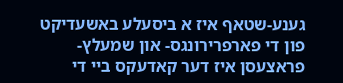גענע-שטאף איז א ביסעלע באשעדיקט פון די פארפרירונגס- און שמעלץ-פראצעסן איז דער קאדעקס ביי די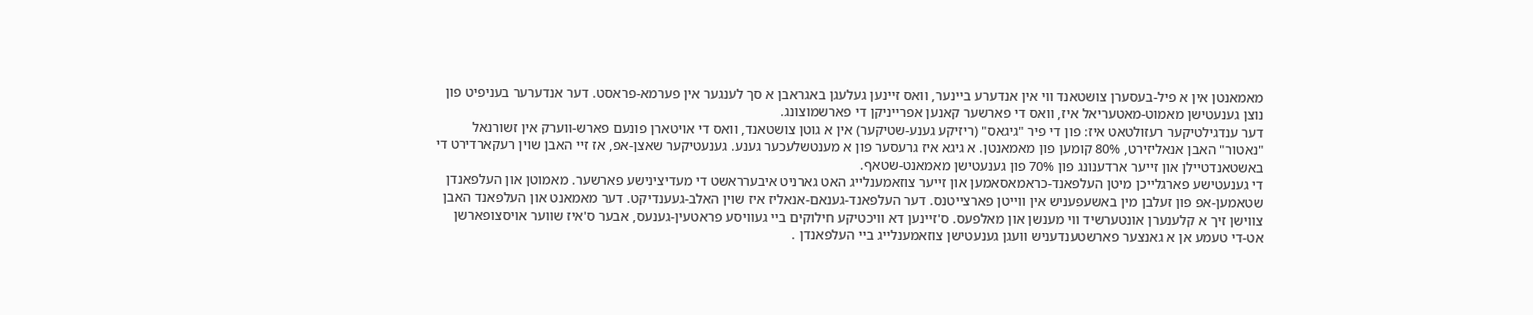מאמאנטן אין א פיל-בעסערן צושטאנד ווי אין אנדערע ביינער, וואס זיינען געלעגן באגראבן א סך לענגער אין פערמא-פראסט. דער אנדערער בעניפיט פון נוצן גענעטישן מאמוט-מאטעריאל איז, וואס די פארשער קאנען אפרייניקן די פארשמוצונג.
דער ענדגילטיקער רעזולטאט איז: פון די פיר "גיגאס" (ריזיקע גענע-שטיקער) אין א גוטן צושטאנד, וואס די אויטארן פונעם פארש-ווערק אין זשורנאל "נאטור" האבן אנאליזירט, 80% קומען פון מאמאנטן. א גיגא איז גרעסער פון א מענטשלעכער גענע. גענעטיקער שאצן-אפ, אז זיי האבן שוין רעקארדירט די באשטאנדטיילן און זייער ארדענונג פון 70% פון גענעטישן מאמאנט-שטאף.
די גענעטישע פארגלייכן מיטן העלפאנד-כראמאסאמען און זייער צוזאמענלייג האט גארניט איבערראשט די מעדיצינישע פארשער. מאמוטן און העלפאנדן שטאמען-אפ פון זעלבן מין באשעפעניש אין ווייטן פארצייטנס. דער העלפאנד-גענאם-אנאליז איז שוין האלב-געענדיקט. דער מאמאנט און העלפאנד האבן צווישן זיך א קלענערן אונטערשיד ווי מענשן און מאלפעס. ס'זיינען דא וויכטיקע חילוקים ביי געוויסע פראטעין-גענעס, אבער ס'איז שווער אויסצופארשן אט-די טעמע אן א גאנצער פארשטענדעניש וועגן גענעטישן צוזאמענלייג ביי העלפאנדן .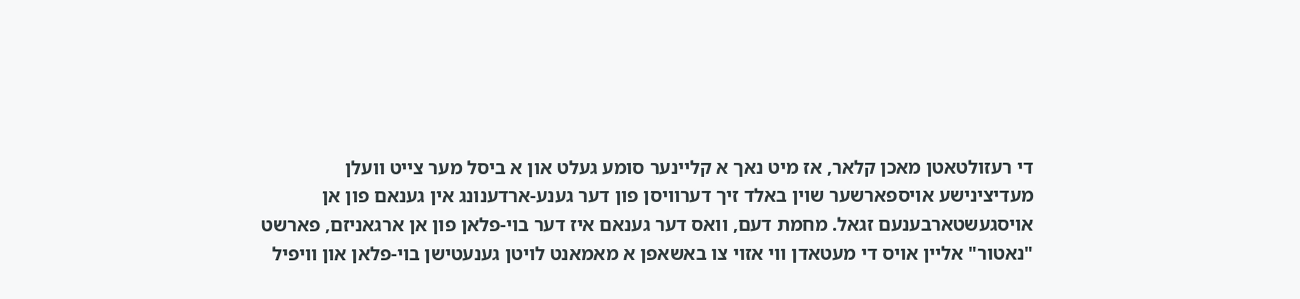די רעזולטאטן מאכן קלאר, אז מיט נאך א קליינער סומע געלט און א ביסל מער צייט וועלן מעדיצינישע אויספארשער שוין באלד זיך דערוויסן פון דער גענע-ארדענונג אין גענאם פון אן אויסגעשטארבענעם זגאל. מחמת דעם, וואס דער גענאם איז דער בוי-פלאן פון אן ארגאניזם, פארשט "נאטור" אליין אויס די מעטאדן ווי אזוי צו באשאפן א מאמאנט לויטן גענעטישן בוי-פלאן און וויפיל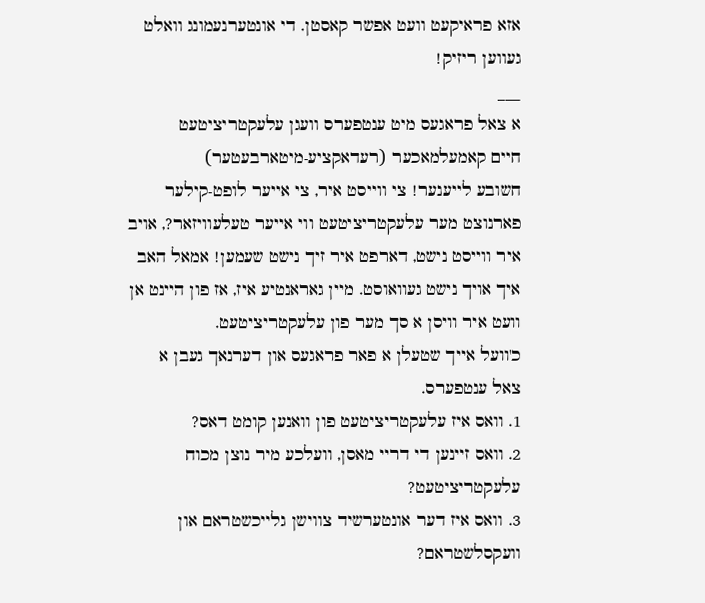אזא פראיקעט וועט אפשר קאסטן. די אונטערנעמונג וואלט געווען ריזיק!
___
א צאל פראגעס מיט ענטפערס וועגן עלעקטריציטעט
חיים קאמעלמאכער (רעדאקציע-מיטארבעטער)
חשובע לייענער! צי ווייסט איר, צי אייער לופט-קילער פארנוצט מער עלעקטריציטעט ווי אייער טעלעוויזאר?, אויב איר ווייסט נישט, דארפט איר זיך נישט שעמען! אמאל האב איך אויך נישט געוואוסט. מיין גאראנטיע איז, אז פון היינט אן וועט איר וויסן א סך מער פון עלעקטריציטעט.
כ'וועל אייך שטעלן א פאר פראגעס און דערנאך געבן א צאל ענטפערס.
1. וואס איז עלעקטריציטעט פון וואנען קומט דאס?
2. וואס זיינען די דריי מאסן, וועלכע מיר נוצן מכוח עלעקטריציטעט?
3. וואס איז דער אונטערשיד צווישן גלייכשטראם און וועקסלשטראם?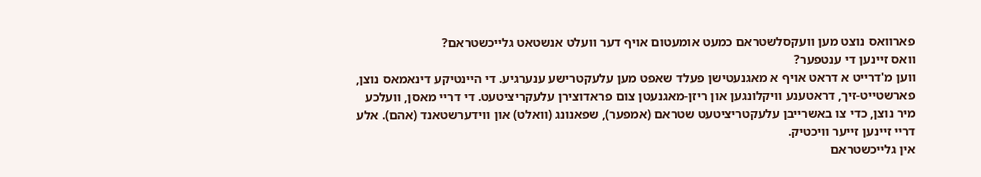פארוואס נוצט מען וועקסלשטראם כמעט אומעטום אויף דער וועלט אנשטאט גלייכשטראם?
וואס זיינען די ענטפער?
ווען מ'דרייט א דראט אויף א מאגנעטישן פעלד שאפט מען עלעקטרישע ענערגיע. די היינטיקע דינאמאס נוצן, פארשטייט-זיך, דראטענע וויקלונגען און ריזן-מאגנעטן צום פראדוצירן עלעקריציטעט. די דריי מאסן, וועלכע מיר נוצן, כדי צו באשרייבן עלעקטריציטעט שטראם (אמפער), שפאנונג (וואלט) און ווידערשטאנד (אהם). אלע דריי זיינען זייער וויכטיק.
אין גלייכשטראם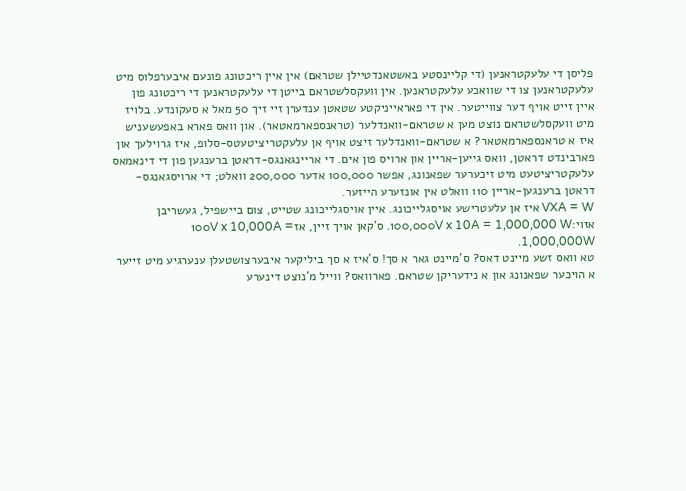פליסן די עלעקטראנען (די קליינסטע באשטאנדטיילן שטראם) אין איין ריכטונג פונעם איבערפלוס מיט עלעקטראנען צו די שוואכע עלעקטראנען. אין וועקסלשטראם בייטן די עלעקטראנען די ריכטונג פון איין זייט אויף דער צווייטער. אין די פאראייניקטע שטאטן ענדערן זיי זיך 50 מאל א סעקונדע. בלויז מיט וועקסלשטראם נוצט מען א שטראם-וואנדלער (טראנספארמאטאר). און וואס פארא באפעשעניש איז א טראנספארמאטאר? א שטראם-וואנדלער זיצט אויף אן עלעקטריציטעטס-סלופ, איז גרוילעך און פארבינדט דראטן, וואס גייען-אריין און ארויס פון אים. די אריינגאנגס-דראטן ברענגען פון די דינאמאס עלעקטריציטעט מיט זיכערער שפאנונג, אפשר 100,000 אדער 200,000 וואלט; די ארויסגאנגס-דראטן ברענגען-אריין 110 וואלט אין אונזערע הייזער.
VXA = W איז אן עלעטרישע אויסגלייכונג. איין אויסגלייכונג שטייט, צום ביישפיל, געשריבן אזוי:100,000V x 10A = 1,000,000 W. ס'קאן אויך זיין, אז100V x 10,000A = 1,000,000W.
טא וואס זשע מיינט דאס? ס'מיינט גאר א סך! ס'איז א סך ביליקער איבערצושטעלן ענערגיע מיט זייער א הויכער שפאנונג און א נידעריקן שטראם. פארוואס? ווייל מ'נוצט דינערע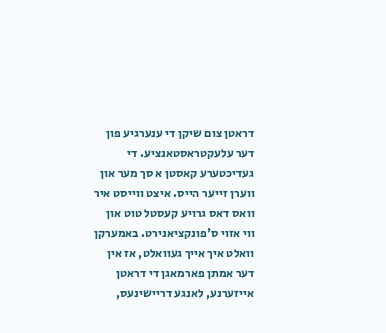דראטן צום שיקן די ענערגיע פון דער עלעקטראסטאנציע. די געדיכטערע קאסטן א סך מער און ווערן זייער הייס. איצט ווייסט איר וואס דאס גרויע קעסטל טוט און ווי אזוי ס'פונקציאנירט. באמערקן וואלט איך אייך געוואלט, אז אין דער אמתן פארמאגן די דראטן אייזערנע, לאנגע דריישינעס,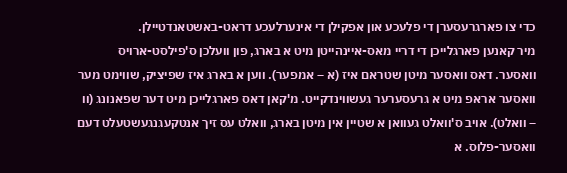כדי צו פארגרעסערן די פלעכע און אפקילן די אינערלעכע דראט-באשטאנדטיילן.
מיר קאנען פארגלייכן די דריי מאס-איינהייטן מיט א בארג, פון וועלכן ס'פילסט-ארויס וואסער. דאס וואסער מיטן שטראם איז (א – אמפער). ווען א בארג איז שפיציק, שווימט מער וואסער אראפ מיט א גרעסערער געשווינדקייט. מ'קאן דאס פארגלייכן מיט דער שפאנונג (וו – וואלט). אויב ס'וואלט געוואן א שטיין אין מיטן בארג, וואלט עס זיך אנטקעגנגעשטעלט דעם וואסער-פלוס. א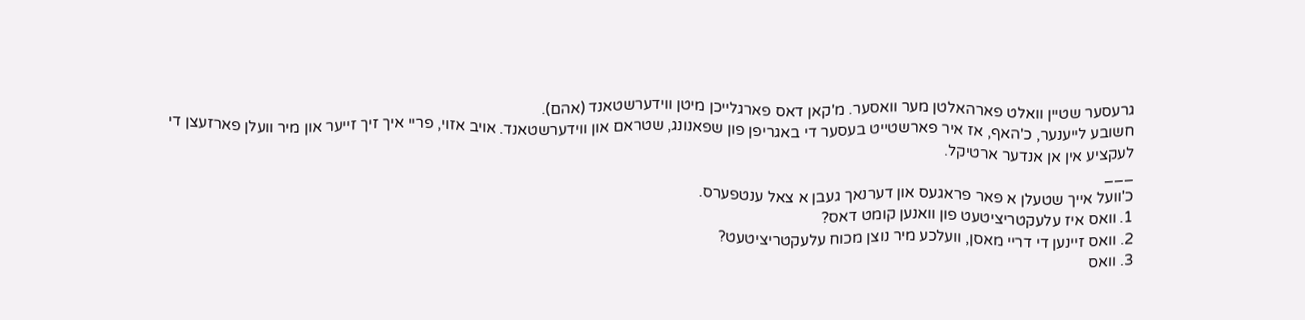גרעסער שטיין וואלט פארהאלטן מער וואסער. מ'קאן דאס פארגלייכן מיטן ווידערשטאנד (אהם).
חשובע לייענער, כ'האף, אז איר פארשטייט בעסער די באגריפן פון שפאנונג, שטראם און ווידערשטאנד. אויב אזוי, פריי איך זיך זייער און מיר וועלן פארזעצן די לעקציע אין אן אנדער ארטיקל.
___
כ'וועל אייך שטעלן א פאר פראגעס און דערנאך געבן א צאל ענטפערס.
1. וואס איז עלעקטריציטעט פון וואנען קומט דאס?
2. וואס זיינען די דריי מאסן, וועלכע מיר נוצן מכוח עלעקטריציטעט?
3. וואס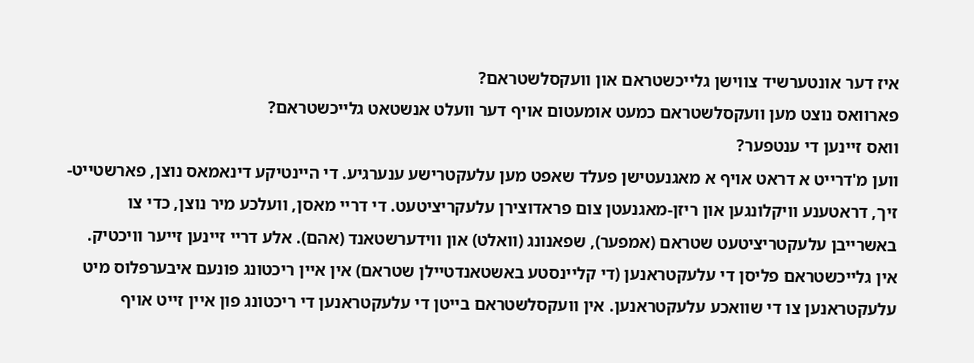איז דער אונטערשיד צווישן גלייכשטראם און וועקסלשטראם?
פארוואס נוצט מען וועקסלשטראם כמעט אומעטום אויף דער וועלט אנשטאט גלייכשטראם?
וואס זיינען די ענטפער?
ווען מ'דרייט א דראט אויף א מאגנעטישן פעלד שאפט מען עלעקטרישע ענערגיע. די היינטיקע דינאמאס נוצן, פארשטייט-זיך, דראטענע וויקלונגען און ריזן-מאגנעטן צום פראדוצירן עלעקריציטעט. די דריי מאסן, וועלכע מיר נוצן, כדי צו באשרייבן עלעקטריציטעט שטראם (אמפער), שפאנונג (וואלט) און ווידערשטאנד (אהם). אלע דריי זיינען זייער וויכטיק.
אין גלייכשטראם פליסן די עלעקטראנען (די קליינסטע באשטאנדטיילן שטראם) אין איין ריכטונג פונעם איבערפלוס מיט עלעקטראנען צו די שוואכע עלעקטראנען. אין וועקסלשטראם בייטן די עלעקטראנען די ריכטונג פון איין זייט אויף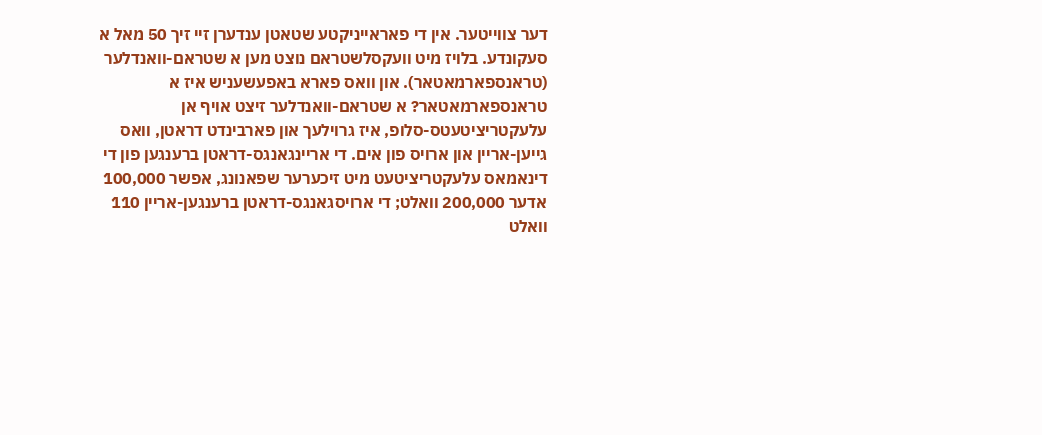דער צווייטער. אין די פאראייניקטע שטאטן ענדערן זיי זיך 50 מאל א סעקונדע. בלויז מיט וועקסלשטראם נוצט מען א שטראם-וואנדלער (טראנספארמאטאר). און וואס פארא באפעשעניש איז א טראנספארמאטאר? א שטראם-וואנדלער זיצט אויף אן עלעקטריציטעטס-סלופ, איז גרוילעך און פארבינדט דראטן, וואס גייען-אריין און ארויס פון אים. די אריינגאנגס-דראטן ברענגען פון די דינאמאס עלעקטריציטעט מיט זיכערער שפאנונג, אפשר 100,000 אדער 200,000 וואלט; די ארויסגאנגס-דראטן ברענגען-אריין 110 וואלט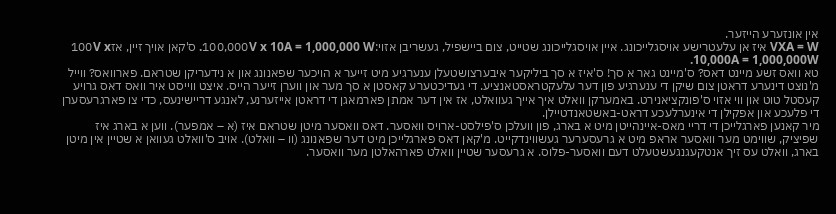אין אונזערע הייזער.
VXA = W איז אן עלעטרישע אויסגלייכונג. איין אויסגלייכונג שטייט, צום ביישפיל, געשריבן אזוי:100,000V x 10A = 1,000,000 W. ס'קאן אויך זיין, אז100V x 10,000A = 1,000,000W.
טא וואס זשע מיינט דאס? ס'מיינט גאר א סך! ס'איז א סך ביליקער איבערצושטעלן ענערגיע מיט זייער א הויכער שפאנונג און א נידעריקן שטראם. פארוואס? ווייל מ'נוצט דינערע דראטן צום שיקן די ענערגיע פון דער עלעקטראסטאנציע. די געדיכטערע קאסטן א סך מער און ווערן זייער הייס. איצט ווייסט איר וואס דאס גרויע קעסטל טוט און ווי אזוי ס'פונקציאנירט. באמערקן וואלט איך אייך געוואלט, אז אין דער אמתן פארמאגן די דראטן אייזערנע, לאנגע דריישינעס, כדי צו פארגרעסערן די פלעכע און אפקילן די אינערלעכע דראט-באשטאנדטיילן.
מיר קאנען פארגלייכן די דריי מאס-איינהייטן מיט א בארג, פון וועלכן ס'פילסט-ארויס וואסער. דאס וואסער מיטן שטראם איז (א – אמפער). ווען א בארג איז שפיציק, שווימט מער וואסער אראפ מיט א גרעסערער געשווינדקייט. מ'קאן דאס פארגלייכן מיט דער שפאנונג (וו – וואלט). אויב ס'וואלט געוואן א שטיין אין מיטן בארג, וואלט עס זיך אנטקעגנגעשטעלט דעם וואסער-פלוס. א גרעסער שטיין וואלט פארהאלטן מער וואסער.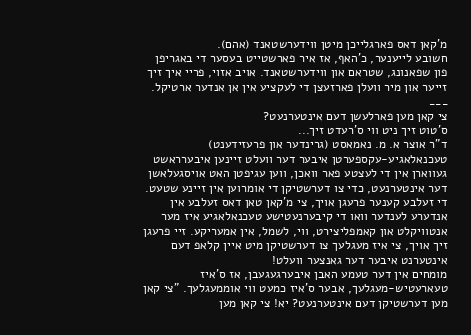מ'קאן דאס פארגלייכן מיטן ווידערשטאנד (אהם).
חשובע לייענער, כ'האף, אז איר פארשטייט בעסער די באגריפן פון שפאנונג, שטראם און ווידערשטאנד. אויב אזוי, פריי איך זיך זייער און מיר וועלן פארזעצן די לעקציע אין אן אנדער ארטיקל.
___
צי קאן מען פארלעשן דעם אינטערנעט?
ס'טוט זיך ניט ווי ס'רעדט זיך...
ד"ר אוצר א. מ. נאמאסט (גרינדער און פרעזידענט)
טעכנאלאגיע-עקספערטן איבער דער וועלט זיינען איבערראשט געווארן אין די לעצטע פאר וואכן, ווען עגיפטן האט אויסגעלאשן דער אינטערנעט, כדי צו דערשטיקן די אומרוען אין זיינע שטעט. די זעלבע קענער פרעגן אויך, צי מ'קאן טאן דאס זעלבע אין אנדערע לענדער וואו די קיבערנעטישע טעכנאלאגיע איז מער אנטוויקלט און קאמפליצירט, ווי, לשמל, אין אמעריקע. זיי פרעגן זיך אויך, צי איז מעגלעך צו דערשטיקן מיט איין קלאפ דעם אינטערנט איבער דער גאנצער וועלט!
מומחים אין דער טעמע האבן איבערגעגעבן, אז ס'איז טעארעטיש-מעגלעך, אבער ס'איז כמעט ווי אוממעגלעך. "צי קאן מען דערשטיקן דעם אינטערנעט? יא! צי קאן מען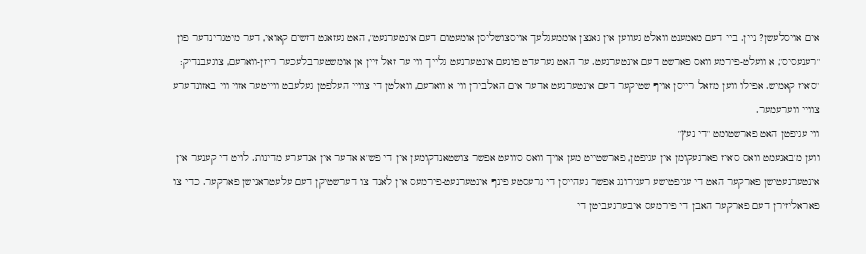אים אויסלעשן? ניין. ביי דעם מאמענט וואלט געווען אין גאנצן אוממעגלעך אויסצושליסן אומעטום דעם אינטערנעט", האט געזאגט דזשים קאואי, דער מיטגרינדער פון "רענעסיס", א וועלט-פירמע וואס פארשט דעם אינטערנעט. ער האט גערעדט פונעם אינטערנעט גלייך ווי ער זאל זיין אן אומשטערבלעכער ריזן-ווארעם, צוגעבנדיק: "ס'איז קאמיש. אפילו ווען מ'זאל רייסן אויף שטיקער דעם אינטערנעט אדער אים האלבירן ווי א ווארעם, וואלטן די צוויי העלפטן געלעבט ווייטער אזוי ווי באזונדערע צוויי ווערעמער.
ווי עגיפטן האט פארשטומט "די נעץ"
ווען מ'באנעמט וואס ס'איז פארגעקומן אין עגיפטן, פארשטייט מען אויך וואס ס'וועט אפשר צושטאנדקומען אין די פש"א אדער אין אנדערע מדינות. לויט די קענער אין אינטערנעטישן פארקער האט די עגיפטישע רעגירונג אפשר געהייסן די גרעסטע פינף אינטערנעט-פירמעס אין לאנד צו דערשטיקן דעם עלעטראנישן פארקער. כדי צו פאראליזירן דעם פארקער האבן די פירמעס איבערגעביטן די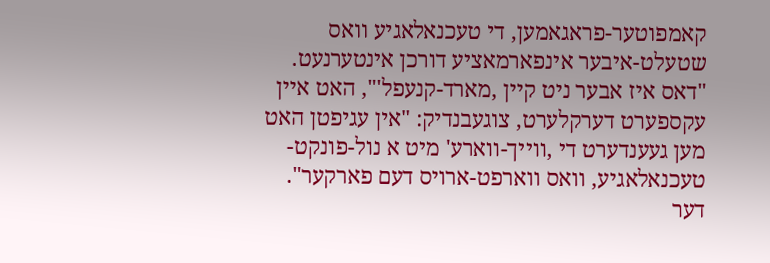קאמפוטער-פראגאמען, די טעכנאלאגיע וואס שטעלט-איבער אינפארמאציע דורכן אינטערנעט. "דאס איז אבער ניט קיין ,מארד-קנעפל'", האט איין עקספערט דערקלערט, צוגעבנדיק: "אין עגיפטן האט מען געענדערט די ,ווייך-ווארע' מיט א נול-פונקט-טעכנאלאגיע, וואס ווארפט-ארויס דעם פארקער". דער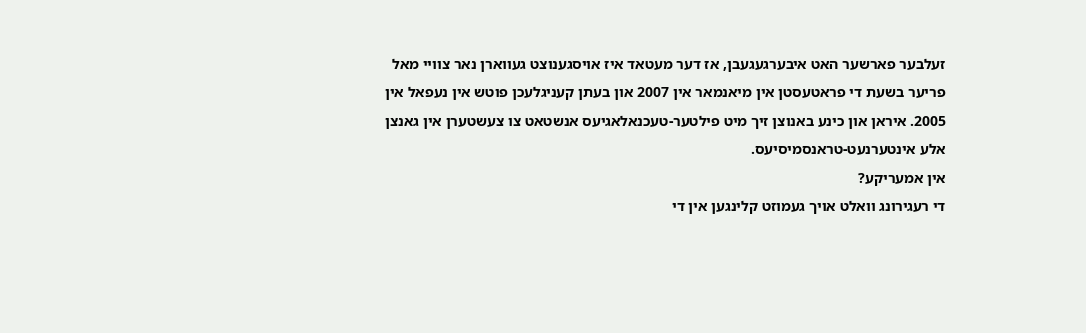זעלבער פארשער האט איבערגעגעבן, אז דער מעטאד איז אויסגענוצט געווארן נאר צוויי מאל פריער בשעת די פראטעסטן אין מיאנמאר אין 2007 און בעתן קעניגלעכן פוטש אין נעפאל אין 2005. איראן און כינע באנוצן זיך מיט פילטער-טעכנאלאגיעס אנשטאט צו צעשטערן אין גאנצן אלע אינטערנעט-טראנסמיסיעס.
אין אמעריקע?
די רעגירונג וואלט אויך געמוזט קלינגען אין די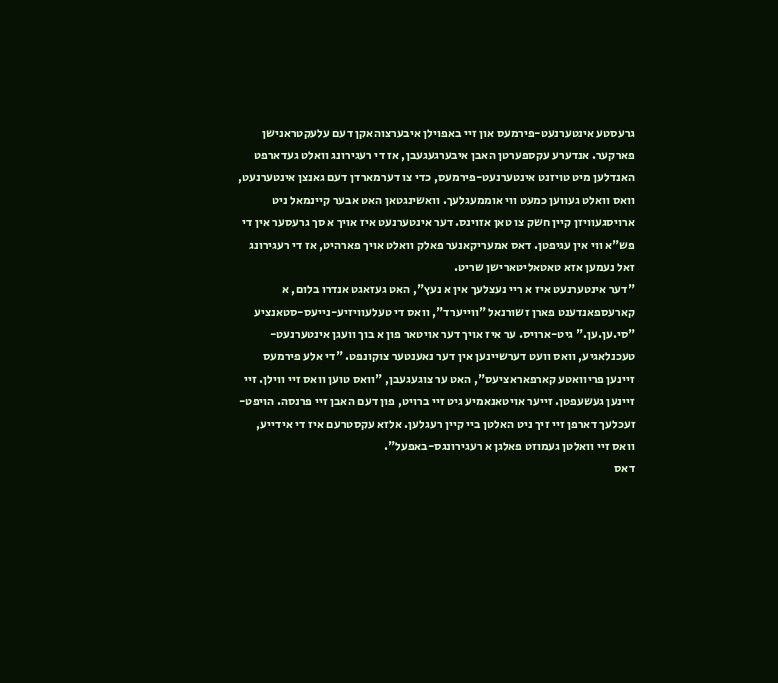גרעסטע אינטערנעט-פירמעס און זיי באפוילן איבערצוהאקן דעם עלעקטראנישן פארקער. אנדערע עקספערטן האבן איבערגעגעבן, אז די רעגירונג וואלט געדארפט האנדלען מיט טויזנט אינטערנעט-פירמעס, כדי צו דערמארדן דעם גאנצן אינטערנעט, וואס וואלט געווען כמעט ווי אוממעגלעך. וואשינגטאן האט אבער קיינמאל ניט ארויסגעוויזן קיין חשק צו טאן אזוינס. דער אינטערנעט איז אויך א סך גרעסער אין די פש"א ווי אין עגיפטן. דאס אמעריקאנער פאלק וואלט אויך פארהיט, אז די רעגירונג זאל נעמען אזא טאטאליטארישן שריט.
"דער אינטערנעט איז א ריי נעצלעך אין א נעץ", האט געזאגט אנדרו בלום, א קארעספאנדענט פארן זשורנאל "ווייערד", וואס די טעלעוויזיע-נייעס-סטאנציע "סי.ען.ען." גיט-ארויס. ער איז אויך דער אויטאר פון א בוך וועגן אינטערנעט-טעכנלאגיע, וואס וועט דערשיינען אין דער נאענטער צוקונפט. "די אלע פירמעס זיינען פריוואטע קארפאראציעס", האט ער צוגעגעבן, "וואס טוען וואס זיי ווילן. זיי זיינען געשעפטן. זייער אויטאנאמיע גיט זיי ברויט, פון דעם האבן זיי פרנסה. הויפט-זעכלעך דארפן זיי זיך ניט האלטן ביי קיין רעגלען. אלזא עקסטרעם איז די אידייע, וואס זיי וואלטן געמוזט פאלגן א רעגירונגס-באפעל".
דאס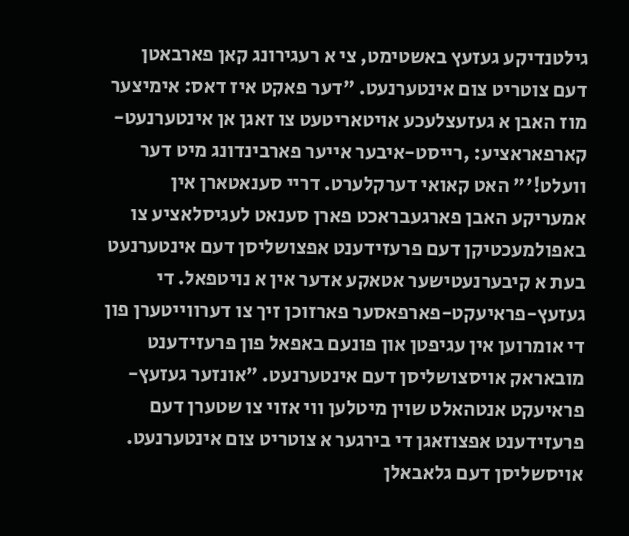גילטנדיקע געזעץ באשטימט, צי א רעגירונג קאן פארבאטן דעם צוטריט צום אינטערנעט. "דער פאקט איז דאס: אימיצער מוז האבן א געזעצלעכע אויטאריטעט צו זאגן אן אינטערנעט-קארפאראציע: ,רייסט-איבער אייער פארבינדונג מיט דער וועלט!'" האט קאואי דערקלערט. דריי סענאטארן אין אמעריקע האבן פארגעבראכט פארן סענאט לעגיסלאציע צו באפולמעכטיקן דעם פרעזידענט אפצושליסן דעם אינטערנעט בעת א קיבערנעטישער אטאקע אדער אין א נויטפאל. די געזעץ-פראיעקט-פארפאסער פארזוכן זיך צו דערווייטערן פון די אומרוען אין עגיפטן און פונעם באפאל פון פרעזידענט מובאראק אויסצושליסן דעם אינטערנעט. "אונזער געזעץ-פראיעקט אנטהאלט שוין מיטלען ווי אזוי צו שטערן דעם פרעזידענט אפצוזאגן די בירגער א צוטריט צום אינטערנעט.
אויסשליסן דעם גלאבאלן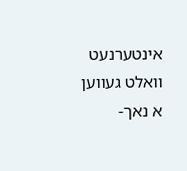אינטערנעט וואלט געווען א נאך-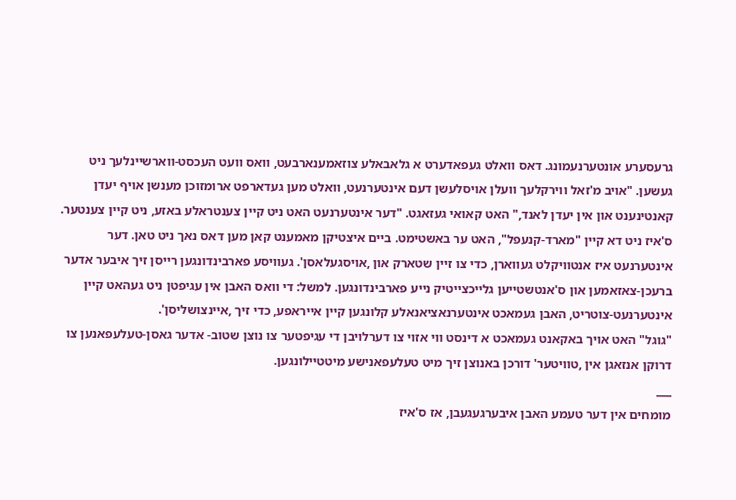גרעסערע אונטערנעמונג. דאס וואלט געפאדערט א גלאבאלע צוזאמענארבעט, וואס וועט העכסט-ווארשיינלעך ניט געשען. "אויב מ'זאל ווירקלעך וועלן אויסלעשן דעם אינטערנעט, וואלט מען געדארפט ארומזוכן מענשן אויף יעדן קאנטינענט און אין יעדן לאנד," האט קאואי געזאגט. "דער אינטערנעט האט ניט קיין צענטראלע באזע, ניט קיין צענטער. ס'איז ניט דא קיין "מארד-קנעפל", האט ער באשטימט. ביים איצטיקן מאמענט קאן מען דאס נאך ניט טאן. דער אינטערנעט איז אנטוויקלט געווארן, כדי צו זיין שטארק און ,אויסגעלאסן'. געוויסע פארבינדונגען רייסן זיך איבער אדער ברעכן-צאזאמען און ס'אנטשטייען גלייכצייטיק נייע פארבינדונגען. למשל: די וואס האבן אין עגיפטן ניט געהאט קיין אינטערנעט-צוטריט, האבן געמאכט אינטערנאציאנאלע קלונגען קיין אייראפע, כדי זיך ,איינצושליסן'.
"גוגל" האט אויך באקאנט געמאכט א דינסט ווי אזוי צו דערלויבן די עגיפטער צו נוצן שטוב- אדער גאסן-טעלעפאנען צו דרוקן אנזאגן אין ,טוויטער' דורכן באנוצן זיך מיט טעלעפאנישע מיטטיילונגען.
___
מומחים אין דער טעמע האבן איבערגעגעבן, אז ס'איז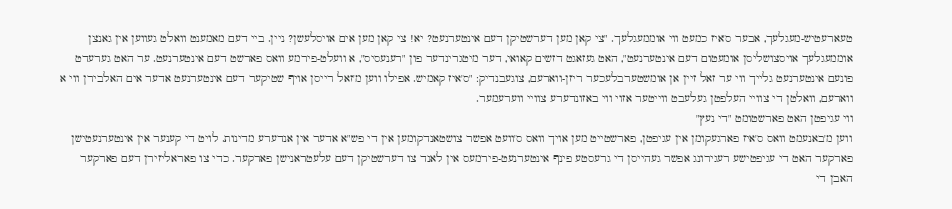טעארעטיש-מעגלעך, אבער ס'איז כמעט ווי אוממעגלעך. "צי קאן מען דערשטיקן דעם אינטערנעט? יא! צי קאן מען אים אויסלעשן? ניין. ביי דעם מאמענט וואלט געווען אין גאנצן אוממעגלעך אויסצושליסן אומעטום דעם אינטערנעט", האט געזאגט דזשים קאואי, דער מיטגרינדער פון "רענעסיס", א וועלט-פירמע וואס פארשט דעם אינטערנעט. ער האט גערעדט פונעם אינטערנעט גלייך ווי ער זאל זיין אן אומשטערבלעכער ריזן-ווארעם, צוגעבנדיק: "ס'איז קאמיש. אפילו ווען מ'זאל רייסן אויף שטיקער דעם אינטערנעט אדער אים האלבירן ווי א ווארעם, וואלטן די צוויי העלפטן געלעבט ווייטער אזוי ווי באזונדערע צוויי ווערעמער.
ווי עגיפטן האט פארשטומט "די נעץ"
ווען מ'באנעמט וואס ס'איז פארגעקומן אין עגיפטן, פארשטייט מען אויך וואס ס'וועט אפשר צושטאנדקומען אין די פש"א אדער אין אנדערע מדינות. לויט די קענער אין אינטערנעטישן פארקער האט די עגיפטישע רעגירונג אפשר געהייסן די גרעסטע פינף אינטערנעט-פירמעס אין לאנד צו דערשטיקן דעם עלעטראנישן פארקער. כדי צו פאראליזירן דעם פארקער האבן די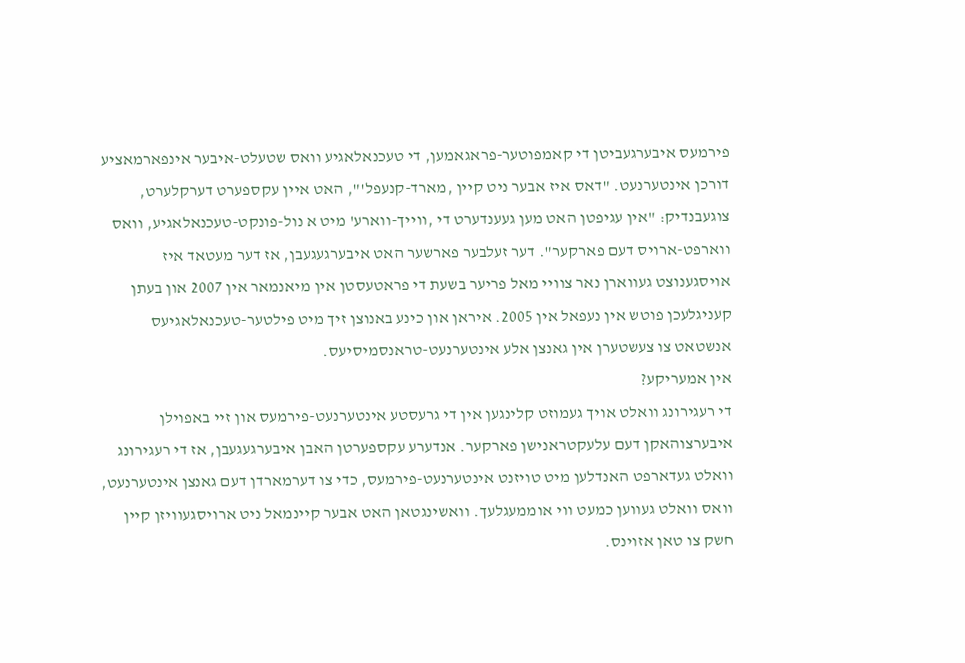פירמעס איבערגעביטן די קאמפוטער-פראגאמען, די טעכנאלאגיע וואס שטעלט-איבער אינפארמאציע דורכן אינטערנעט. "דאס איז אבער ניט קיין ,מארד-קנעפל'", האט איין עקספערט דערקלערט, צוגעבנדיק: "אין עגיפטן האט מען געענדערט די ,ווייך-ווארע' מיט א נול-פונקט-טעכנאלאגיע, וואס ווארפט-ארויס דעם פארקער". דער זעלבער פארשער האט איבערגעגעבן, אז דער מעטאד איז אויסגענוצט געווארן נאר צוויי מאל פריער בשעת די פראטעסטן אין מיאנמאר אין 2007 און בעתן קעניגלעכן פוטש אין נעפאל אין 2005. איראן און כינע באנוצן זיך מיט פילטער-טעכנאלאגיעס אנשטאט צו צעשטערן אין גאנצן אלע אינטערנעט-טראנסמיסיעס.
אין אמעריקע?
די רעגירונג וואלט אויך געמוזט קלינגען אין די גרעסטע אינטערנעט-פירמעס און זיי באפוילן איבערצוהאקן דעם עלעקטראנישן פארקער. אנדערע עקספערטן האבן איבערגעגעבן, אז די רעגירונג וואלט געדארפט האנדלען מיט טויזנט אינטערנעט-פירמעס, כדי צו דערמארדן דעם גאנצן אינטערנעט, וואס וואלט געווען כמעט ווי אוממעגלעך. וואשינגטאן האט אבער קיינמאל ניט ארויסגעוויזן קיין חשק צו טאן אזוינס.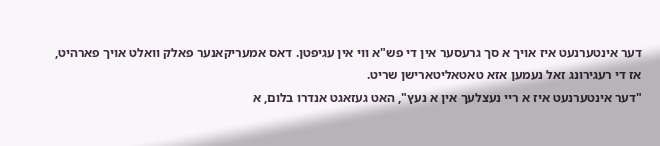דער אינטערנעט איז אויך א סך גרעסער אין די פש"א ווי אין עגיפטן. דאס אמעריקאנער פאלק וואלט אויך פארהיט, אז די רעגירונג זאל נעמען אזא טאטאליטארישן שריט.
"דער אינטערנעט איז א ריי נעצלעך אין א נעץ", האט געזאגט אנדרו בלום, א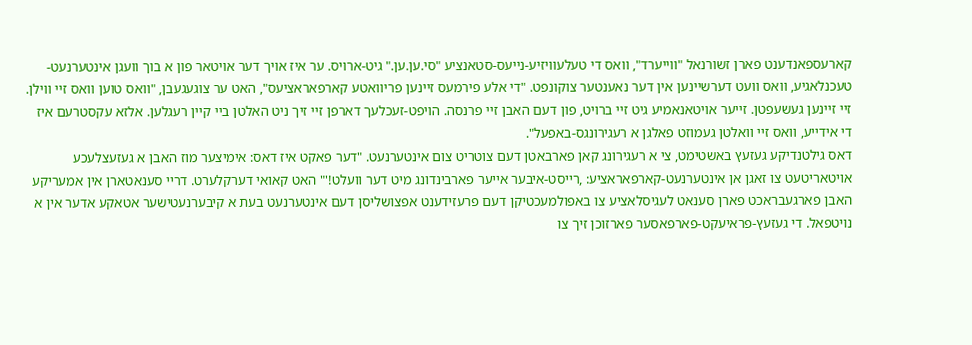קארעספאנדענט פארן זשורנאל "ווייערד", וואס די טעלעוויזיע-נייעס-סטאנציע "סי.ען.ען." גיט-ארויס. ער איז אויך דער אויטאר פון א בוך וועגן אינטערנעט-טעכנלאגיע, וואס וועט דערשיינען אין דער נאענטער צוקונפט. "די אלע פירמעס זיינען פריוואטע קארפאראציעס", האט ער צוגעגעבן, "וואס טוען וואס זיי ווילן. זיי זיינען געשעפטן. זייער אויטאנאמיע גיט זיי ברויט, פון דעם האבן זיי פרנסה. הויפט-זעכלעך דארפן זיי זיך ניט האלטן ביי קיין רעגלען. אלזא עקסטרעם איז די אידייע, וואס זיי וואלטן געמוזט פאלגן א רעגירונגס-באפעל".
דאס גילטנדיקע געזעץ באשטימט, צי א רעגירונג קאן פארבאטן דעם צוטריט צום אינטערנעט. "דער פאקט איז דאס: אימיצער מוז האבן א געזעצלעכע אויטאריטעט צו זאגן אן אינטערנעט-קארפאראציע: ,רייסט-איבער אייער פארבינדונג מיט דער וועלט!'" האט קאואי דערקלערט. דריי סענאטארן אין אמעריקע האבן פארגעבראכט פארן סענאט לעגיסלאציע צו באפולמעכטיקן דעם פרעזידענט אפצושליסן דעם אינטערנעט בעת א קיבערנעטישער אטאקע אדער אין א נויטפאל. די געזעץ-פראיעקט-פארפאסער פארזוכן זיך צו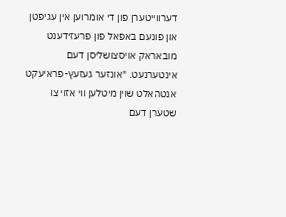דערווייטערן פון די אומרוען אין עגיפטן און פונעם באפאל פון פרעזידענט מובאראק אויסצושליסן דעם אינטערנעט. "אונזער געזעץ-פראיעקט אנטהאלט שוין מיטלען ווי אזוי צו שטערן דעם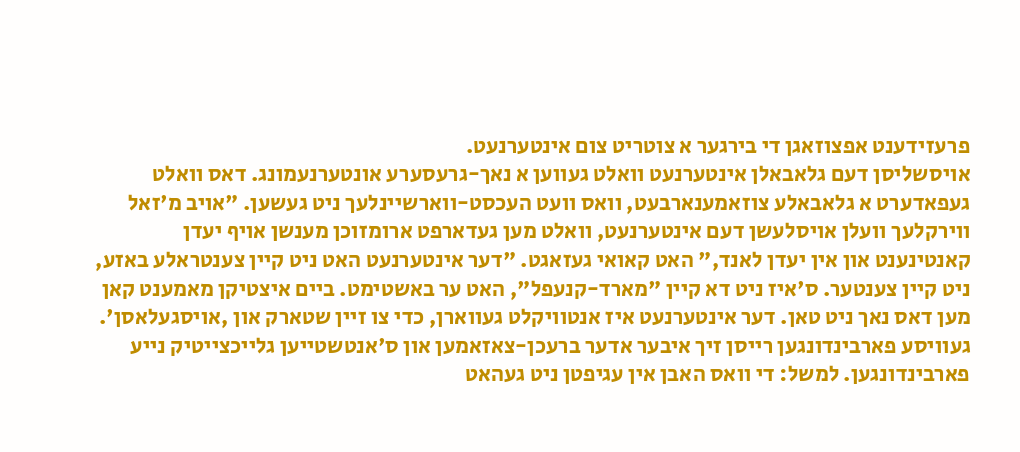פרעזידענט אפצוזאגן די בירגער א צוטריט צום אינטערנעט.
אויסשליסן דעם גלאבאלן אינטערנעט וואלט געווען א נאך-גרעסערע אונטערנעמונג. דאס וואלט געפאדערט א גלאבאלע צוזאמענארבעט, וואס וועט העכסט-ווארשיינלעך ניט געשען. "אויב מ'זאל ווירקלעך וועלן אויסלעשן דעם אינטערנעט, וואלט מען געדארפט ארומזוכן מענשן אויף יעדן קאנטינענט און אין יעדן לאנד," האט קאואי געזאגט. "דער אינטערנעט האט ניט קיין צענטראלע באזע, ניט קיין צענטער. ס'איז ניט דא קיין "מארד-קנעפל", האט ער באשטימט. ביים איצטיקן מאמענט קאן מען דאס נאך ניט טאן. דער אינטערנעט איז אנטוויקלט געווארן, כדי צו זיין שטארק און ,אויסגעלאסן'. געוויסע פארבינדונגען רייסן זיך איבער אדער ברעכן-צאזאמען און ס'אנטשטייען גלייכצייטיק נייע פארבינדונגען. למשל: די וואס האבן אין עגיפטן ניט געהאט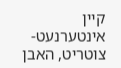קיין אינטערנעט-צוטריט, האבן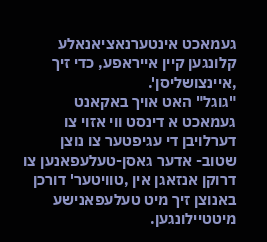געמאכט אינטערנאציאנאלע קלונגען קיין אייראפע, כדי זיך ,איינצושליסן'.
"גוגל" האט אויך באקאנט געמאכט א דינסט ווי אזוי צו דערלויבן די עגיפטער צו נוצן שטוב- אדער גאסן-טעלעפאנען צו דרוקן אנזאגן אין ,טוויטער' דורכן באנוצן זיך מיט טעלעפאנישע מיטטיילונגען.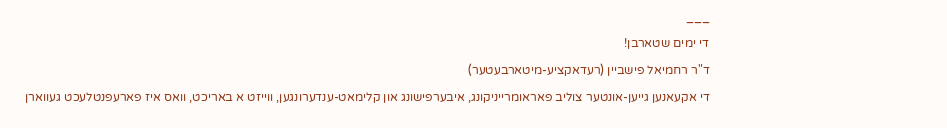___
די ימים שטארבן!
ד"ר רחמיאל פישביין (רעדאקציע-מיטארבעטער)
די אקעאנען גייען-אונטער צוליב פאראומרייניקונג, איבערפישונג און קלימאט-ענדערונגען, ווייזט א באריכט, וואס איז פארעפנטלעכט געווארן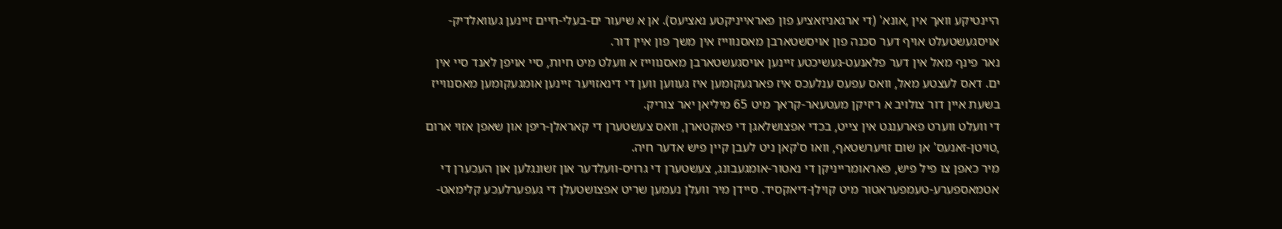היינטיקע וואך אין ,אונא' (די ארגאניזאציע פון פאראייניקטע נאציעס). אן א שיעור ים-בעלי-חיים זיינען געוואלדיק-אויסגעשטעלט אויף דער סכנה פון אויסשטארבן מאסנווייז אין משך פון איין דור.
נאר פינף מאל אין דער פלאנעט-געשיכטע זיינען אויסגעשטארבן מאסנווייז א וועלט מיט חיות, סיי אויפן לאנד סיי אין ים. דאס לעצטע מאל, וואס עפעס ענלעכס איז פארגעקומען איז געווען ווען די דינאזויער זיינען אומגעקומען מאסנווייז בשעת איין דור צולויב א ריזיקן מעטעאר-קראך מיט 65 מיליאן יאר צוריק.
די וועלט ווערט פארענגט אין צייט, בכדי אפצושלאגן די פאקטארן, וואס צעשטערן די קאראלן-ריפן און שאפן אזוי ארום ,טויטן-זאנעס' אן שום זויערשטאף, וואו ס'קאן ניט לעבן קיין פיש אדער חיה.
מיר כאפן צו פיל פיש, פאראומרייניקן די נאטור-אומגעבונג, צעשטערן די גרויס-וועלדער און זשונגלען און העכערן די אטמאספערע-טעמפעראטור מיט קוילן-דיאקסיד. סיידן מיר וועלן נעמען שריט אפצושטעלן די געפערלעכע קלימאט-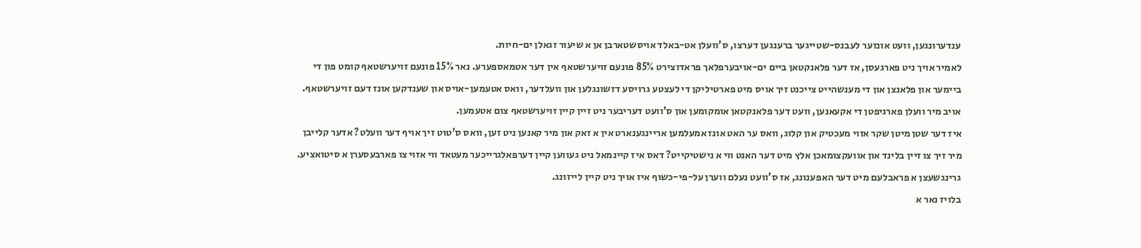ענדערונגען, וועט אונזער לעבנס-שטייגער ברענגען דערצו, ס'וועלן אט-באלד אויסשטארבן אן א שיעור זגאלן ים-חיות.
לאמיר אויך ניט פארגעסן, אז דער פלאנקטאן ביים ים-אויבערפלאך פראדוצירט 85% פונעם זויערשטאף אין דער אטמאספערע. נאר 15% פונעם זויערשטאף קומט פון די ביימער און פלאנצן און די מענשהייט צייכנט זיך אויס מיט פארטיליקן די לעצטע גרויסע דזשונגלען און וועלדער, וואס אטעמען-אויס און שענדקען אונז דעם זויערשטאף. אויב מיר וועלן פארגיפטן די אקעאנען, וועט דער פלאנקטאן אומקומען און ס'וועט דעריבער ניט זיין קיין זויערשטאף צום אטעמען.
איז דער שטן מיטן שקר אזוי מעכטיק און קלוג, וואס ער האט אונז אמעלמען אריינגענארט אין א זאק און מיר קאנען ניט זען, וואס ס'טוט זיך אויף דער וועלט? אדער קלייבן מיר זיך צו זיין בלינד און אוועקצומאכן אלץ מיט דער האנט ווי א נישטיקייט? דאס איז קיינמאל ניט געווען קיין דערפאלגרייכער מעטאד ווי אזוי צו פארבעסערן א סיטואציע. גרינגשעצן א פראבלעם מיט דער האפענונג, אז ס'וועט נעלם ווערן על-פי-כשוף איז אויך ניט קיין לייזונג.
בלויז נאר א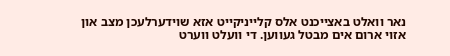נאר וואלט באצייכנט אלס קלייניקייט אזא שוידערלעכן מצב און אזוי ארום אים מבטל געווען. די וועלט ווערט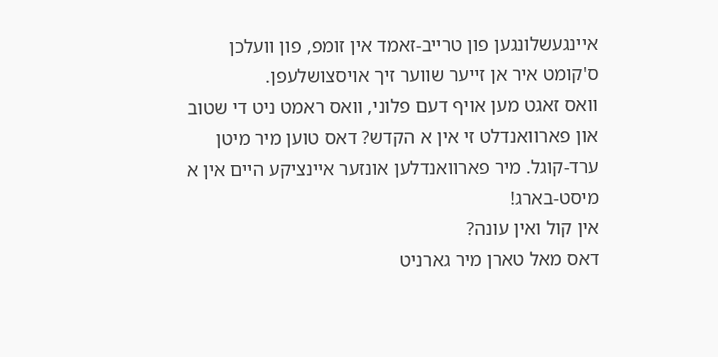איינגעשלונגען פון טרייב-זאמד אין זומפ, פון וועלכן ס'קומט איר אן זייער שווער זיך אויסצושלעפן.
וואס זאגט מען אויף דעם פלוני, וואס ראמט ניט די שטוב און פארוואנדלט זי אין א הקדש? דאס טוען מיר מיטן ערד-קוגל. מיר פארוואנדלען אונזער איינציקע היים אין א מיסט-בארג!
אין קול ואין עונה?
דאס מאל טארן מיר גארניט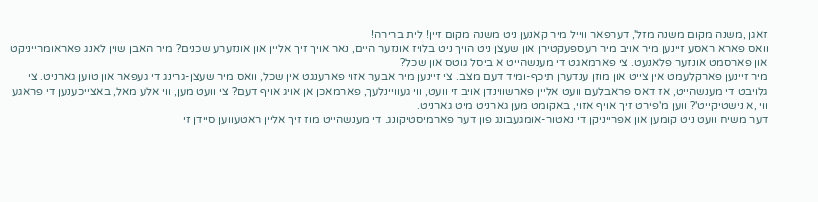זאגן ,משנה מקום משנה מזל', דערפאר ווייל מיר קאנען ניט משנה מקום זיין! לית ברירה!
וואס פארא ראסע זיינען מיר אויב מיר רעספעקטירן און שעצן ניט הויך ניט בלויז אונזער היים, נאר אויך זיך אליין און אונזערע שכנים? מיר האבן שוין לאנג פאראומרייניקט און פארסמט אונזער פלאנעט. צי פארמאגט די מענשהייט א ביסל גוטס און שכל?
מיר זיינען פארקלעמט אין צייט און מוזן ענדערן תיכף-ומיד דעם מצב. צי זיינען מיר אבער אזוי פארענגט אין שכל, וואס מיר שעצן-גרינג די געפאר און טוען גארניט. צי גלויבט די מענשהייט, אז דאס פראבלעם וועט אליין פארשווינדן אויב זי וועט, ווי געוויינלעך, פארמאכן אן אויג אויף דעם? צי וועט מען, ווי אלע מאל, באצייכענען די פראגע ווי ,א נישטיקייט'? ווען מ'פירט זיך אויף אזוי, באקומט מען גארניט מיט גארניט.
דער משיח וועט ניט קומען און אפרייניקן די נאטור-אומגעבונג פון דער פארמיסטיקונג. די מענשהייט מוז זיך אליין ראטעווען סיידן זי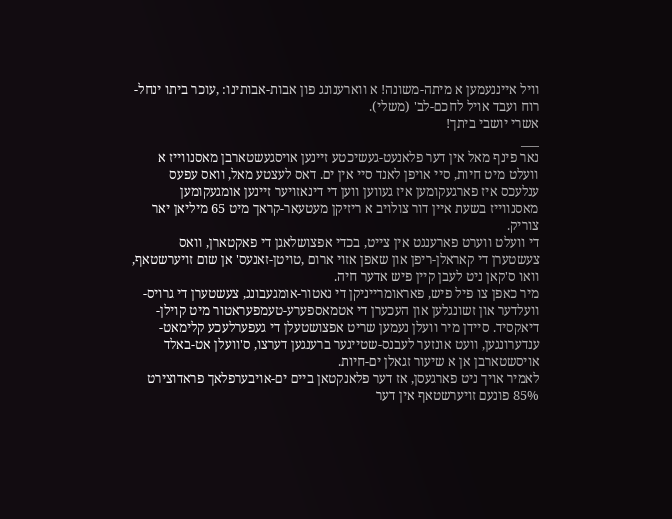וויל אייננעמען א מיתה-משונה! א ווארענונג פון אבות-אבותינו: ,עוכר ביתו ינחל-רוח ועבד אויל לחכם-לב' (משלי).
אשרי יושבי ביתך!
___
נאר פינף מאל אין דער פלאנעט-געשיכטע זיינען אויסגעשטארבן מאסנווייז א וועלט מיט חיות, סיי אויפן לאנד סיי אין ים. דאס לעצטע מאל, וואס עפעס ענלעכס איז פארגעקומען איז געווען ווען די דינאזויער זיינען אומגעקומען מאסנווייז בשעת איין דור צולויב א ריזיקן מעטעאר-קראך מיט 65 מיליאן יאר צוריק.
די וועלט ווערט פארענגט אין צייט, בכדי אפצושלאגן די פאקטארן, וואס צעשטערן די קאראלן-ריפן און שאפן אזוי ארום ,טויטן-זאנעס' אן שום זויערשטאף, וואו ס'קאן ניט לעבן קיין פיש אדער חיה.
מיר כאפן צו פיל פיש, פאראומרייניקן די נאטור-אומגעבונג, צעשטערן די גרויס-וועלדער און זשונגלען און העכערן די אטמאספערע-טעמפעראטור מיט קוילן-דיאקסיד. סיידן מיר וועלן נעמען שריט אפצושטעלן די געפערלעכע קלימאט-ענדערונגען, וועט אונזער לעבנס-שטייגער ברענגען דערצו, ס'וועלן אט-באלד אויסשטארבן אן א שיעור זגאלן ים-חיות.
לאמיר אויך ניט פארגעסן, אז דער פלאנקטאן ביים ים-אויבערפלאך פראדוצירט 85% פונעם זויערשטאף אין דער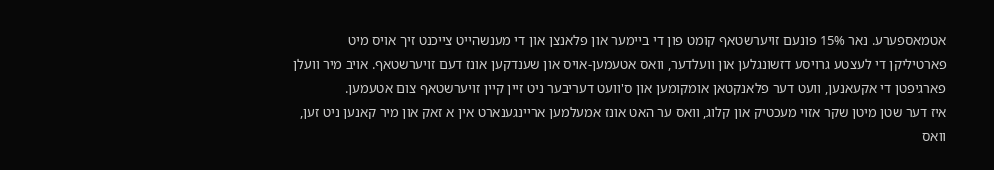אטמאספערע. נאר 15% פונעם זויערשטאף קומט פון די ביימער און פלאנצן און די מענשהייט צייכנט זיך אויס מיט פארטיליקן די לעצטע גרויסע דזשונגלען און וועלדער, וואס אטעמען-אויס און שענדקען אונז דעם זויערשטאף. אויב מיר וועלן פארגיפטן די אקעאנען, וועט דער פלאנקטאן אומקומען און ס'וועט דעריבער ניט זיין קיין זויערשטאף צום אטעמען.
איז דער שטן מיטן שקר אזוי מעכטיק און קלוג, וואס ער האט אונז אמעלמען אריינגענארט אין א זאק און מיר קאנען ניט זען, וואס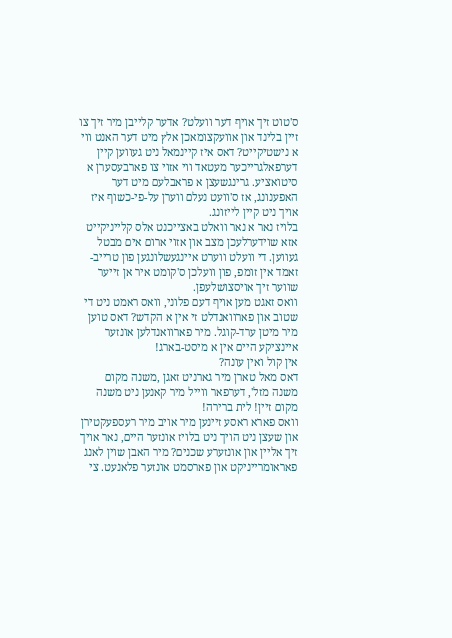ס'טוט זיך אויף דער וועלט? אדער קלייבן מיר זיך צו זיין בלינד און אוועקצומאכן אלץ מיט דער האנט ווי א נישטיקייט? דאס איז קיינמאל ניט געווען קיין דערפאלגרייכער מעטאד ווי אזוי צו פארבעסערן א סיטואציע. גרינגשעצן א פראבלעם מיט דער האפענונג, אז ס'וועט נעלם ווערן על-פי-כשוף איז אויך ניט קיין לייזונג.
בלויז נאר א נאר וואלט באצייכנט אלס קלייניקייט אזא שוידערלעכן מצב און אזוי ארום אים מבטל געווען. די וועלט ווערט איינגעשלונגען פון טרייב-זאמד אין זומפ, פון וועלכן ס'קומט איר אן זייער שווער זיך אויסצושלעפן.
וואס זאגט מען אויף דעם פלוני, וואס ראמט ניט די שטוב און פארוואנדלט זי אין א הקדש? דאס טוען מיר מיטן ערד-קוגל. מיר פארוואנדלען אונזער איינציקע היים אין א מיסט-בארג!
אין קול ואין עונה?
דאס מאל טארן מיר גארניט זאגן ,משנה מקום משנה מזל', דערפאר ווייל מיר קאנען ניט משנה מקום זיין! לית ברירה!
וואס פארא ראסע זיינען מיר אויב מיר רעספעקטירן און שעצן ניט הויך ניט בלויז אונזער היים, נאר אויך זיך אליין און אונזערע שכנים? מיר האבן שוין לאנג פאראומרייניקט און פארסמט אונזער פלאנעט. צי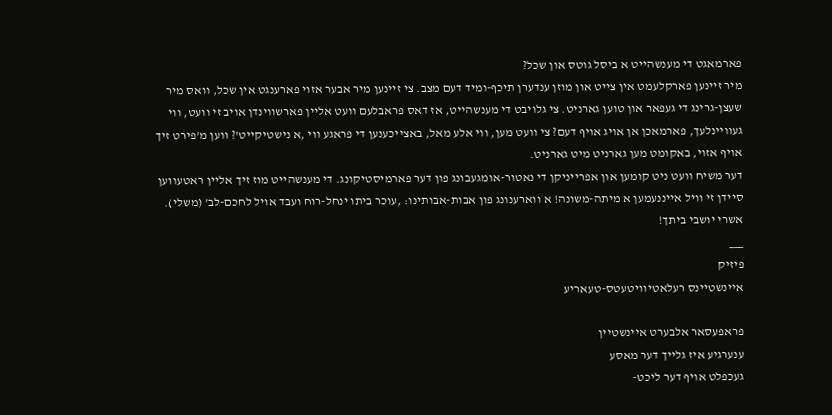פארמאגט די מענשהייט א ביסל גוטס און שכל?
מיר זיינען פארקלעמט אין צייט און מוזן ענדערן תיכף-ומיד דעם מצב. צי זיינען מיר אבער אזוי פארענגט אין שכל, וואס מיר שעצן-גרינג די געפאר און טוען גארניט. צי גלויבט די מענשהייט, אז דאס פראבלעם וועט אליין פארשווינדן אויב זי וועט, ווי געוויינלעך, פארמאכן אן אויג אויף דעם? צי וועט מען, ווי אלע מאל, באצייכענען די פראגע ווי ,א נישטיקייט'? ווען מ'פירט זיך אויף אזוי, באקומט מען גארניט מיט גארניט.
דער משיח וועט ניט קומען און אפרייניקן די נאטור-אומגעבונג פון דער פארמיסטיקונג. די מענשהייט מוז זיך אליין ראטעווען סיידן זי וויל אייננעמען א מיתה-משונה! א ווארענונג פון אבות-אבותינו: ,עוכר ביתו ינחל-רוח ועבד אויל לחכם-לב' (משלי).
אשרי יושבי ביתך!
___
פיזיק
איינשטיינס רעלאטיוויטעטס-טעאריע

פראפעסאר אלבערט איינשטיין
ענערגיע איז גלייך דער מאסע
געכפלט אויף דער ליכט-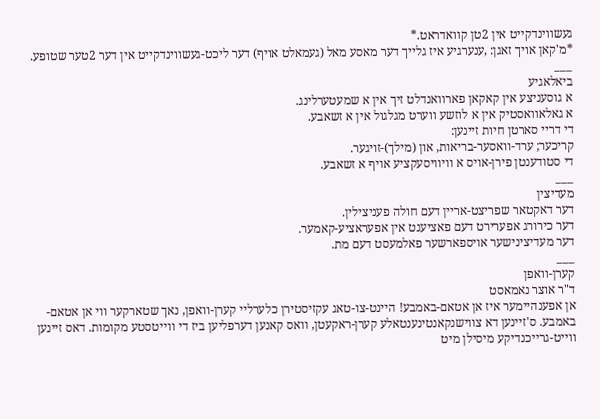געשווינדקייט אין 2טן קוואדראט.*
*מ'קאן אויך זאגן: ,ענערגיע איז גלייך דער מאסע מאל (געמאלט אויף) דער ליכט-געשווינדקייט אין דער 2טער שטופע.
___
ביאלאגיע
א גוסעניצע אין קאקאן פארוואנדלט זיך אין א שמעטערלינג.
א גאלאוואסטיק אין א לוזשע ווערט מגלגול אין א זשאבע.
די דריי סארטן חיות זיינען:
קריכער; ערד-וואסער-בריאות, און (מילך)-זויגער.
די סטודענטן פירן-אויס א וויוויסעקציע אויף א זשאבע.
___
מעדיצין
דער דאקטאר שפריצט-אריין דעם חולה פעניצילין.
דער כירורג אפערירט דעם פאציענט אין אפעראציע-קאמער.
דער מעדיצינישער אויספארשער פאלמעסט דעם מת.
___
קערן-וואפן
ד"ר אוצר נאמאסט
אן אפענהיימער איז אן אטאם-באמבע! היינט-צו-טאג עקזיסטירן כלערליי קערן-וואפן, נאך שטארקער ווי אן אטאם-באמבע. ס'זיינען דא צווישנקאנטינענטאלע קערן-ראקעטן, וואס קאנען דערפליען ביז די ווייטסטע מקומות. דאס זיינען ווייט-גרייכנדיקע מיסילן מיט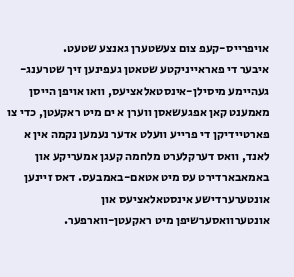אויפרייס-קעפ צום צעשטערן גאנצע שטעט.
איבער די פאראייניקטע שטאטן געפינען זיך שטרענג-געהיימע מיסילן-אינסטאלאציעס, וואו אויפן הייסן מאמענט קאן אפגעשאסן ווערן א ים מיט ראקעטן, כדי צו פארטיידיקן די פרייע וועלט אדער נעמען נקמה אין א לאנד, וואס דערקלערט מלחמה קעגן אמעריקע און באמאבארדירט עס מיט אטאם-באמבעס. דאס זיינען אונטערערדישע אינסטאלאציעס און אונטערוואסערשיפן מיט ראקעטן-ווארפער.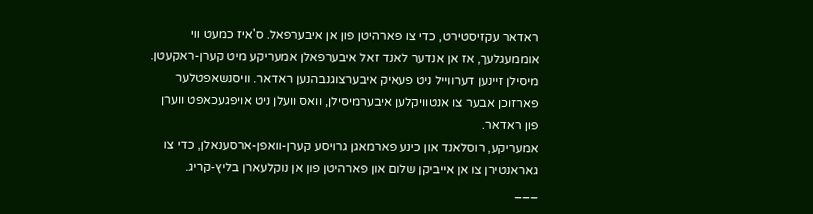ראדאר עקזיסטירט, כדי צו פארהיטן פון אן איבערפאל. ס'איז כמעט ווי אוממעגלעך, אז אן אנדער לאנד זאל איבערפאלן אמעריקע מיט קערן-ראקעטן. מיסילן זיינען דערווייל ניט פעאיק איבערצוגנבהנען ראדאר. וויסנשאפטלער פארזוכן אבער צו אנטוויקלען איבערמיסילן, וואס וועלן ניט אויפגעכאפט ווערן פון ראדאר.
אמעריקע, רוסלאנד און כינע פארמאגן גרויסע קערן-וואפן-ארסענאלן, כדי צו גאראנטירן צו אן אייביקן שלום און פארהיטן פון אן נוקלעארן בליץ-קריג.
___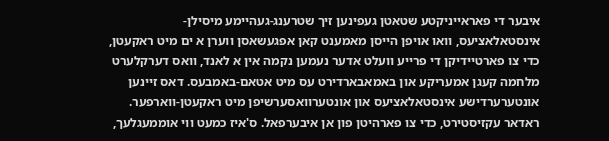איבער די פאראייניקטע שטאטן געפינען זיך שטרענג-געהיימע מיסילן-אינסטאלאציעס, וואו אויפן הייסן מאמענט קאן אפגעשאסן ווערן א ים מיט ראקעטן, כדי צו פארטיידיקן די פרייע וועלט אדער נעמען נקמה אין א לאנד, וואס דערקלערט מלחמה קעגן אמעריקע און באמאבארדירט עס מיט אטאם-באמבעס. דאס זיינען אונטערערדישע אינסטאלאציעס און אונטערוואסערשיפן מיט ראקעטן-ווארפער.
ראדאר עקזיסטירט, כדי צו פארהיטן פון אן איבערפאל. ס'איז כמעט ווי אוממעגלעך,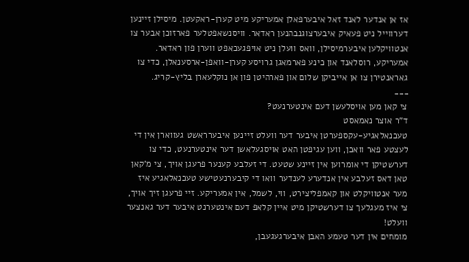אז אן אנדער לאנד זאל איבערפאלן אמעריקע מיט קערן-ראקעטן. מיסילן זיינען דערווייל ניט פעאיק איבערצוגנבהנען ראדאר. וויסנשאפטלער פארזוכן אבער צו אנטוויקלען איבערמיסילן, וואס וועלן ניט אויפגעכאפט ווערן פון ראדאר.
אמעריקע, רוסלאנד און כינע פארמאגן גרויסע קערן-וואפן-ארסענאלן, כדי צו גאראנטירן צו אן אייביקן שלום און פארהיטן פון אן נוקלעארן בליץ-קריג.
___
צי קאן מען אויסלעשן דעם אינטערנעט?
ד"ר אוצר נאמאסט
טעכנאלאגיע-עקספערטן איבער דער וועלט זיינען איבערראשט געווארן אין די לעצטע פאר וואכן, ווען עגיפטן האט אויסגעלאשן דער אינטערנעט, כדי צו דערשטיקן די אומרוען אין זיינע שטעט. די זעלבע קענער פרעגן אויך, צי מ'קאן טאן דאס זעלבע אין אנדערע לענדער וואו די קיבערנעטישע טעכנאלאגיע איז מער אנטוויקלט און קאמפליצירט, ווי, לשמל, אין אמעריקע. זיי פרעגן זיך אויך, צי איז מעגלעך צו דערשטיקן מיט איין קלאפ דעם אינטערנט איבער דער גאנצער וועלט!
מומחים אין דער טעמע האבן איבערגעגעבן,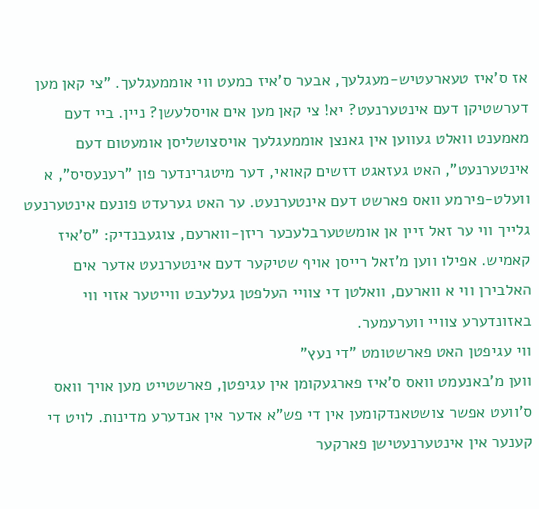אז ס'איז טעארעטיש-מעגלעך, אבער ס'איז כמעט ווי אוממעגלעך. "צי קאן מען דערשטיקן דעם אינטערנעט? יא! צי קאן מען אים אויסלעשן? ניין. ביי דעם מאמענט וואלט געווען אין גאנצן אוממעגלעך אויסצושליסן אומעטום דעם אינטערנעט", האט געזאגט דזשים קאואי, דער מיטגרינדער פון "רענעסיס", א וועלט-פירמע וואס פארשט דעם אינטערנעט. ער האט גערעדט פונעם אינטערנעט גלייך ווי ער זאל זיין אן אומשטערבלעכער ריזן-ווארעם, צוגעבנדיק: "ס'איז קאמיש. אפילו ווען מ'זאל רייסן אויף שטיקער דעם אינטערנעט אדער אים האלבירן ווי א ווארעם, וואלטן די צוויי העלפטן געלעבט ווייטער אזוי ווי באזונדערע צוויי ווערעמער.
ווי עגיפטן האט פארשטומט "די נעץ"
ווען מ'באנעמט וואס ס'איז פארגעקומן אין עגיפטן, פארשטייט מען אויך וואס ס'וועט אפשר צושטאנדקומען אין די פש"א אדער אין אנדערע מדינות. לויט די קענער אין אינטערנעטישן פארקער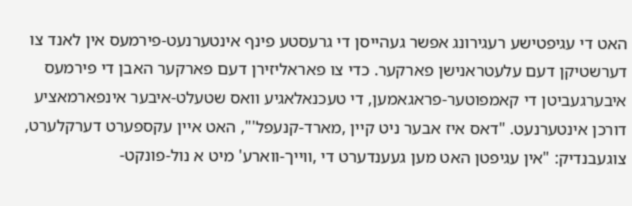האט די עגיפטישע רעגירונג אפשר געהייסן די גרעסטע פינף אינטערנעט-פירמעס אין לאנד צו דערשטיקן דעם עלעטראנישן פארקער. כדי צו פאראליזירן דעם פארקער האבן די פירמעס איבערגעביטן די קאמפוטער-פראגאמען, די טעכנאלאגיע וואס שטעלט-איבער אינפארמאציע דורכן אינטערנעט. "דאס איז אבער ניט קיין ,מארד-קנעפל'", האט איין עקספערט דערקלערט, צוגעבנדיק: "אין עגיפטן האט מען געענדערט די ,ווייך-ווארע' מיט א נול-פונקט-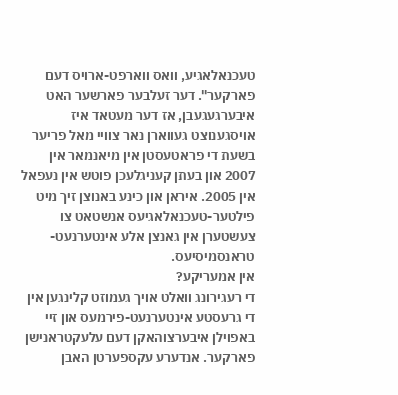טעכנאלאגיע, וואס ווארפט-ארויס דעם פארקער". דער זעלבער פארשער האט איבערגעגעבן, אז דער מעטאד איז אויסגענוצט געווארן נאר צוויי מאל פריער בשעת די פראטעסטן אין מיאנמאר אין 2007 און בעתן קעניגלעכן פוטש אין נעפאל אין 2005. איראן און כינע באנוצן זיך מיט פילטער-טעכנאלאגיעס אנשטאט צו צעשטערן אין גאנצן אלע אינטערנעט-טראנסמיסיעס.
אין אמעריקע?
די רעגירונג וואלט אויך געמוזט קלינגען אין די גרעסטע אינטערנעט-פירמעס און זיי באפוילן איבערצוהאקן דעם עלעקטראנישן פארקער. אנדערע עקספערטן האבן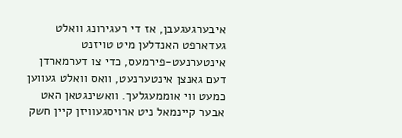איבערגעגעבן, אז די רעגירונג וואלט געדארפט האנדלען מיט טויזנט אינטערנעט-פירמעס, כדי צו דערמארדן דעם גאנצן אינטערנעט, וואס וואלט געווען כמעט ווי אוממעגלעך. וואשינגטאן האט אבער קיינמאל ניט ארויסגעוויזן קיין חשק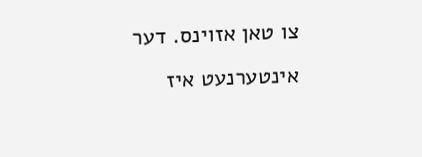צו טאן אזוינס. דער אינטערנעט איז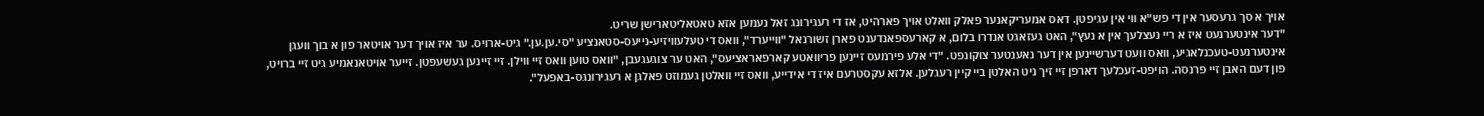אויך א סך גרעסער אין די פש"א ווי אין עגיפטן. דאס אמעריקאנער פאלק וואלט אויך פארהיט, אז די רעגירונג זאל נעמען אזא טאטאליטארישן שריט.
"דער אינטערנעט איז א ריי נעצלעך אין א נעץ", האט געזאגט אנדרו בלום, א קארעספאנדענט פארן זשורנאל "ווייערד", וואס די טעלעוויזיע-נייעס-סטאנציע "סי.ען.ען." גיט-ארויס. ער איז אויך דער אויטאר פון א בוך וועגן אינטערנעט-טעכנלאגיע, וואס וועט דערשיינען אין דער נאענטער צוקונפט. "די אלע פירמעס זיינען פריוואטע קארפאראציעס", האט ער צוגעגעבן, "וואס טוען וואס זיי ווילן. זיי זיינען געשעפטן. זייער אויטאנאמיע גיט זיי ברויט, פון דעם האבן זיי פרנסה. הויפט-זעכלעך דארפן זיי זיך ניט האלטן ביי קיין רעגלען. אלזא עקסטרעם איז די אידייע, וואס זיי וואלטן געמוזט פאלגן א רעגירונגס-באפעל".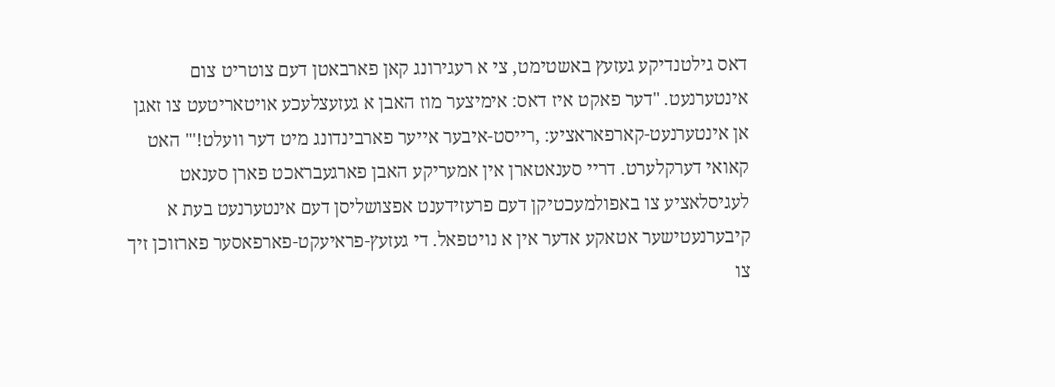דאס גילטנדיקע געזעץ באשטימט, צי א רעגירונג קאן פארבאטן דעם צוטריט צום אינטערנעט. "דער פאקט איז דאס: אימיצער מוז האבן א געזעצלעכע אויטאריטעט צו זאגן אן אינטערנעט-קארפאראציע: ,רייסט-איבער אייער פארבינדונג מיט דער וועלט!'" האט קאואי דערקלערט. דריי סענאטארן אין אמעריקע האבן פארגעבראכט פארן סענאט לעגיסלאציע צו באפולמעכטיקן דעם פרעזידענט אפצושליסן דעם אינטערנעט בעת א קיבערנעטישער אטאקע אדער אין א נויטפאל. די געזעץ-פראיעקט-פארפאסער פארזוכן זיך צו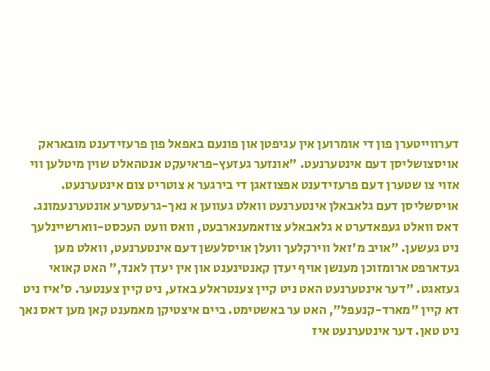דערווייטערן פון די אומרוען אין עגיפטן און פונעם באפאל פון פרעזידענט מובאראק אויסצושליסן דעם אינטערנעט. "אונזער געזעץ-פראיעקט אנטהאלט שוין מיטלען ווי אזוי צו שטערן דעם פרעזידענט אפצוזאגן די בירגער א צוטריט צום אינטערנעט.
אויסשליסן דעם גלאבאלן אינטערנעט וואלט געווען א נאך-גרעסערע אונטערנעמונג. דאס וואלט געפאדערט א גלאבאלע צוזאמענארבעט, וואס וועט העכסט-ווארשיינלעך ניט געשען. "אויב מ'זאל ווירקלעך וועלן אויסלעשן דעם אינטערנעט, וואלט מען געדארפט ארומזוכן מענשן אויף יעדן קאנטינענט און אין יעדן לאנד," האט קאואי געזאגט. "דער אינטערנעט האט ניט קיין צענטראלע באזע, ניט קיין צענטער. ס'איז ניט דא קיין "מארד-קנעפל", האט ער באשטימט. ביים איצטיקן מאמענט קאן מען דאס נאך ניט טאן. דער אינטערנעט איז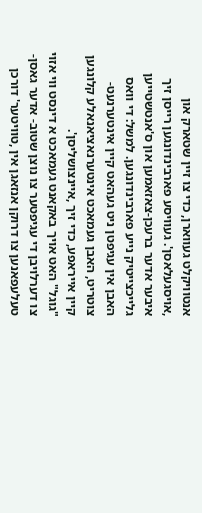אנטוויקלט געווארן, כדי צו זיין שטארק און ,אויסגעלאסן'. געוויסע פארבינדונגען רייסן זיך איבער אדער ברעכן-צאזאמען און ס'אנטשטייען גלייכצייטיק נייע פארבינדונגען. למשל: די וואס האבן אין עגיפטן ניט געהאט קיין אינטערנעט-צוטריט, האבן געמאכט אינטערנאציאנאלע קלונגען קיין אייראפע, כדי זיך ,איינצושליסן'.
"גוגל" האט אויך באקאנט געמאכט א דינסט ווי אזוי צו דערלויבן די עגיפטער צו נוצן שטוב- אדער גאסן-טעלעפאנען צו דרוקן אנזאגן אין ,טוויטער' דורכן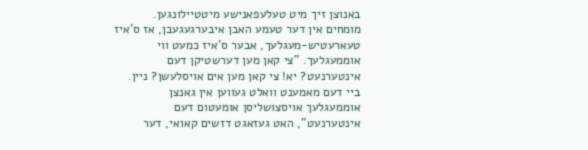באנוצן זיך מיט טעלעפאנישע מיטטיילונגען.
מומחים אין דער טעמע האבן איבערגעגעבן, אז ס'איז טעארעטיש-מעגלעך, אבער ס'איז כמעט ווי אוממעגלעך. "צי קאן מען דערשטיקן דעם אינטערנעט? יא! צי קאן מען אים אויסלעשן? ניין. ביי דעם מאמענט וואלט געווען אין גאנצן אוממעגלעך אויסצושליסן אומעטום דעם אינטערנעט", האט געזאגט דזשים קאואי, דער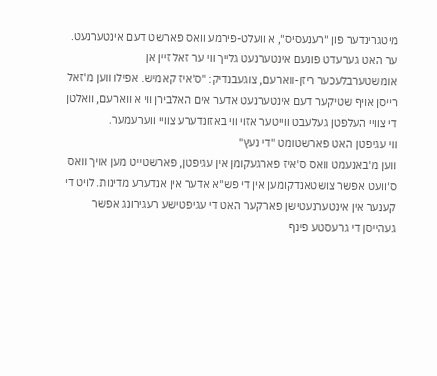מיטגרינדער פון "רענעסיס", א וועלט-פירמע וואס פארשט דעם אינטערנעט. ער האט גערעדט פונעם אינטערנעט גלייך ווי ער זאל זיין אן אומשטערבלעכער ריזן-ווארעם, צוגעבנדיק: "ס'איז קאמיש. אפילו ווען מ'זאל רייסן אויף שטיקער דעם אינטערנעט אדער אים האלבירן ווי א ווארעם, וואלטן די צוויי העלפטן געלעבט ווייטער אזוי ווי באזונדערע צוויי ווערעמער.
ווי עגיפטן האט פארשטומט "די נעץ"
ווען מ'באנעמט וואס ס'איז פארגעקומן אין עגיפטן, פארשטייט מען אויך וואס ס'וועט אפשר צושטאנדקומען אין די פש"א אדער אין אנדערע מדינות. לויט די קענער אין אינטערנעטישן פארקער האט די עגיפטישע רעגירונג אפשר געהייסן די גרעסטע פינף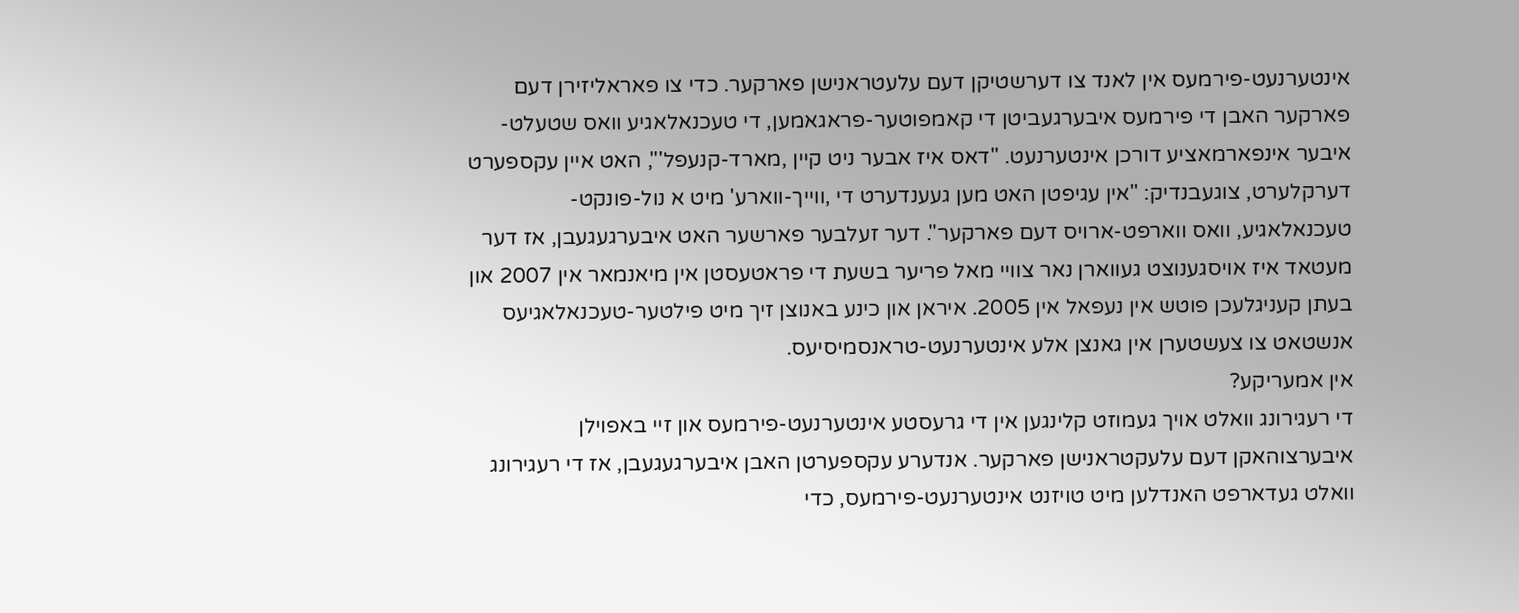אינטערנעט-פירמעס אין לאנד צו דערשטיקן דעם עלעטראנישן פארקער. כדי צו פאראליזירן דעם פארקער האבן די פירמעס איבערגעביטן די קאמפוטער-פראגאמען, די טעכנאלאגיע וואס שטעלט-איבער אינפארמאציע דורכן אינטערנעט. "דאס איז אבער ניט קיין ,מארד-קנעפל'", האט איין עקספערט דערקלערט, צוגעבנדיק: "אין עגיפטן האט מען געענדערט די ,ווייך-ווארע' מיט א נול-פונקט-טעכנאלאגיע, וואס ווארפט-ארויס דעם פארקער". דער זעלבער פארשער האט איבערגעגעבן, אז דער מעטאד איז אויסגענוצט געווארן נאר צוויי מאל פריער בשעת די פראטעסטן אין מיאנמאר אין 2007 און בעתן קעניגלעכן פוטש אין נעפאל אין 2005. איראן און כינע באנוצן זיך מיט פילטער-טעכנאלאגיעס אנשטאט צו צעשטערן אין גאנצן אלע אינטערנעט-טראנסמיסיעס.
אין אמעריקע?
די רעגירונג וואלט אויך געמוזט קלינגען אין די גרעסטע אינטערנעט-פירמעס און זיי באפוילן איבערצוהאקן דעם עלעקטראנישן פארקער. אנדערע עקספערטן האבן איבערגעגעבן, אז די רעגירונג וואלט געדארפט האנדלען מיט טויזנט אינטערנעט-פירמעס, כדי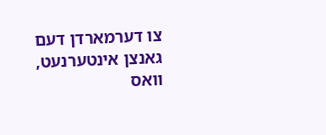צו דערמארדן דעם גאנצן אינטערנעט, וואס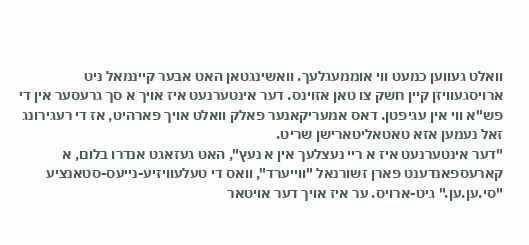וואלט געווען כמעט ווי אוממעגלעך. וואשינגטאן האט אבער קיינמאל ניט ארויסגעוויזן קיין חשק צו טאן אזוינס. דער אינטערנעט איז אויך א סך גרעסער אין די פש"א ווי אין עגיפטן. דאס אמעריקאנער פאלק וואלט אויך פארהיט, אז די רעגירונג זאל נעמען אזא טאטאליטארישן שריט.
"דער אינטערנעט איז א ריי נעצלעך אין א נעץ", האט געזאגט אנדרו בלום, א קארעספאנדענט פארן זשורנאל "ווייערד", וואס די טעלעוויזיע-נייעס-סטאנציע "סי.ען.ען." גיט-ארויס. ער איז אויך דער אויטאר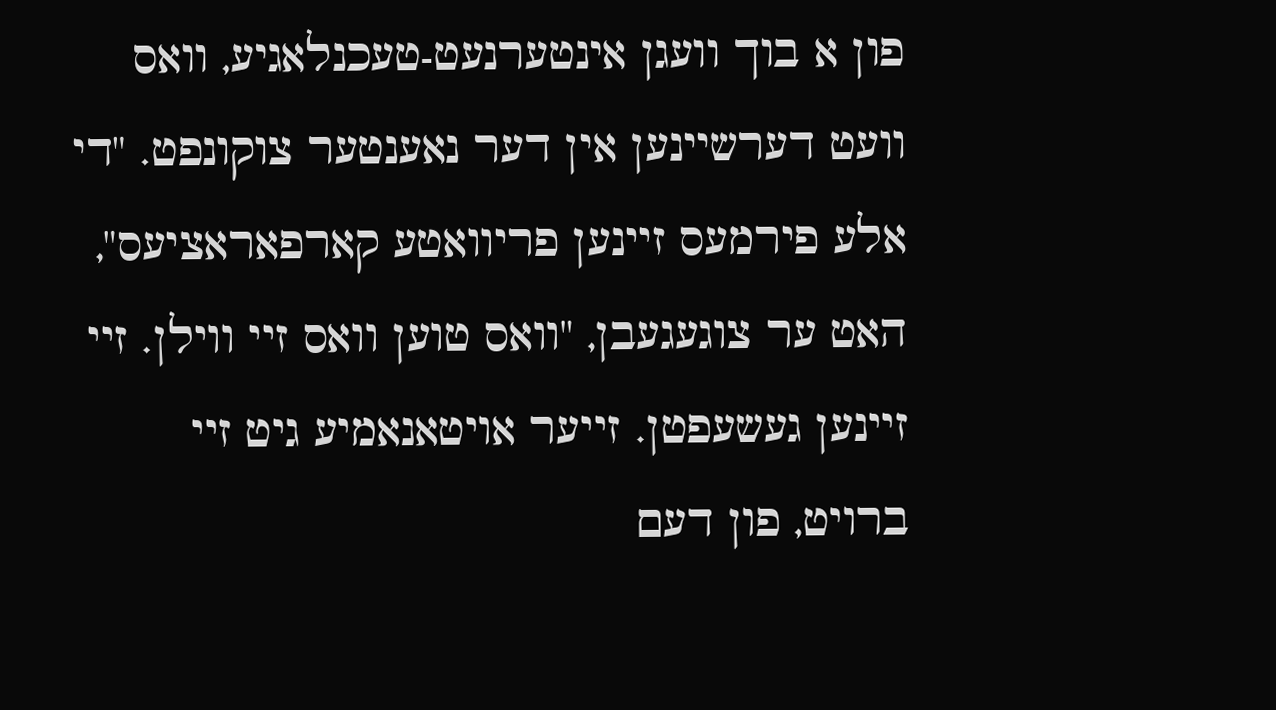פון א בוך וועגן אינטערנעט-טעכנלאגיע, וואס וועט דערשיינען אין דער נאענטער צוקונפט. "די אלע פירמעס זיינען פריוואטע קארפאראציעס", האט ער צוגעגעבן, "וואס טוען וואס זיי ווילן. זיי זיינען געשעפטן. זייער אויטאנאמיע גיט זיי ברויט, פון דעם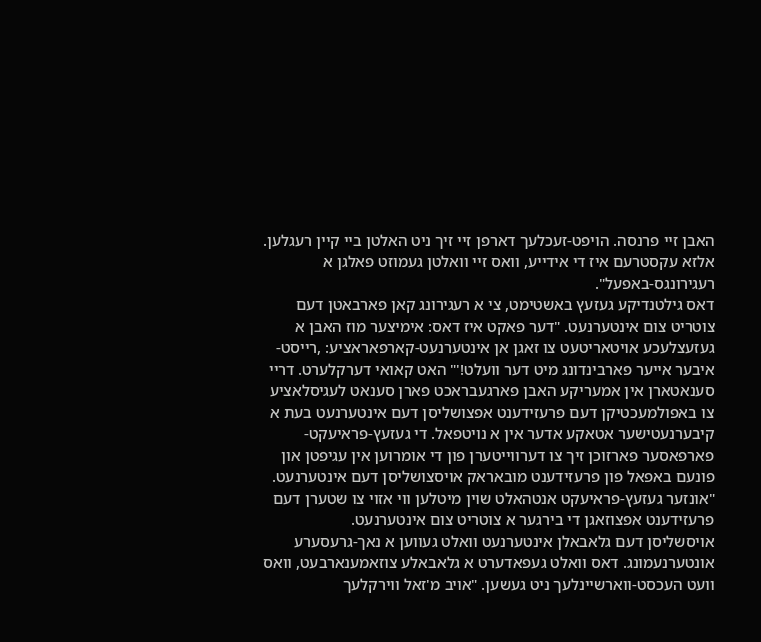האבן זיי פרנסה. הויפט-זעכלעך דארפן זיי זיך ניט האלטן ביי קיין רעגלען. אלזא עקסטרעם איז די אידייע, וואס זיי וואלטן געמוזט פאלגן א רעגירונגס-באפעל".
דאס גילטנדיקע געזעץ באשטימט, צי א רעגירונג קאן פארבאטן דעם צוטריט צום אינטערנעט. "דער פאקט איז דאס: אימיצער מוז האבן א געזעצלעכע אויטאריטעט צו זאגן אן אינטערנעט-קארפאראציע: ,רייסט-איבער אייער פארבינדונג מיט דער וועלט!'" האט קאואי דערקלערט. דריי סענאטארן אין אמעריקע האבן פארגעבראכט פארן סענאט לעגיסלאציע צו באפולמעכטיקן דעם פרעזידענט אפצושליסן דעם אינטערנעט בעת א קיבערנעטישער אטאקע אדער אין א נויטפאל. די געזעץ-פראיעקט-פארפאסער פארזוכן זיך צו דערווייטערן פון די אומרוען אין עגיפטן און פונעם באפאל פון פרעזידענט מובאראק אויסצושליסן דעם אינטערנעט. "אונזער געזעץ-פראיעקט אנטהאלט שוין מיטלען ווי אזוי צו שטערן דעם פרעזידענט אפצוזאגן די בירגער א צוטריט צום אינטערנעט.
אויסשליסן דעם גלאבאלן אינטערנעט וואלט געווען א נאך-גרעסערע אונטערנעמונג. דאס וואלט געפאדערט א גלאבאלע צוזאמענארבעט, וואס וועט העכסט-ווארשיינלעך ניט געשען. "אויב מ'זאל ווירקלעך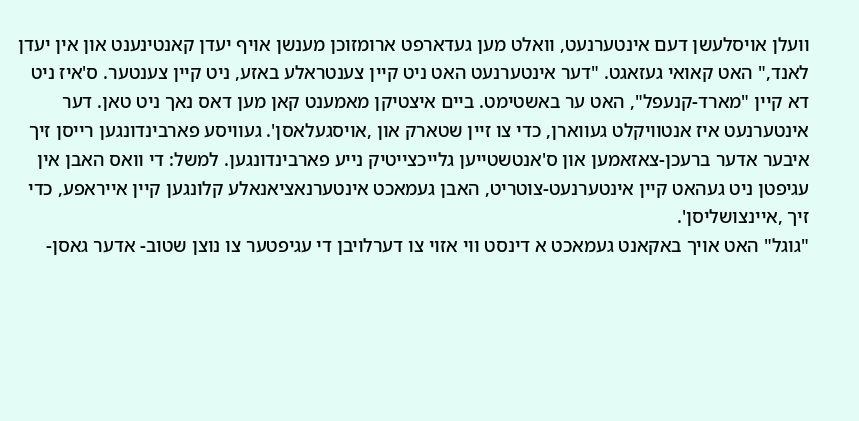וועלן אויסלעשן דעם אינטערנעט, וואלט מען געדארפט ארומזוכן מענשן אויף יעדן קאנטינענט און אין יעדן לאנד," האט קאואי געזאגט. "דער אינטערנעט האט ניט קיין צענטראלע באזע, ניט קיין צענטער. ס'איז ניט דא קיין "מארד-קנעפל", האט ער באשטימט. ביים איצטיקן מאמענט קאן מען דאס נאך ניט טאן. דער אינטערנעט איז אנטוויקלט געווארן, כדי צו זיין שטארק און ,אויסגעלאסן'. געוויסע פארבינדונגען רייסן זיך איבער אדער ברעכן-צאזאמען און ס'אנטשטייען גלייכצייטיק נייע פארבינדונגען. למשל: די וואס האבן אין עגיפטן ניט געהאט קיין אינטערנעט-צוטריט, האבן געמאכט אינטערנאציאנאלע קלונגען קיין אייראפע, כדי זיך ,איינצושליסן'.
"גוגל" האט אויך באקאנט געמאכט א דינסט ווי אזוי צו דערלויבן די עגיפטער צו נוצן שטוב- אדער גאסן-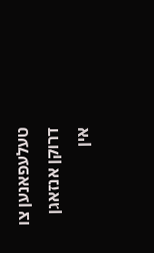טעלעפאנען צו דרוקן אנזאגן אין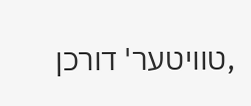,טוויטער' דורכן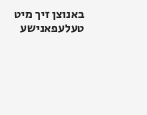באנוצן זיך מיט טעלעפאנישע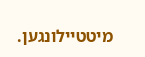מיטטיילונגען.